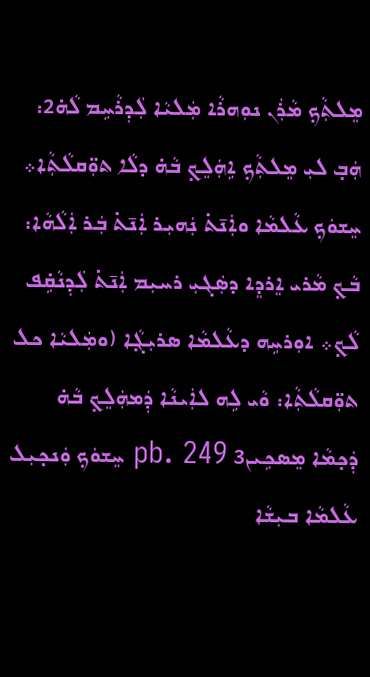ܡܸܠܬܼܵܟ̣ ܡܵܪܲܢ ܢܘܼܗܪܵܐ ܡܲܠܝܵܐ ܠܲܕܼܪܵܚܹܡ ܠܵܗ̇2: ܗܲܒ̣ ܠܝܼ ܡܸܠܬܼܵܟ̣ ܐܹܗܲܠܸܟ̣ ܒܵܗ̇ ܕܠܵܐ ܬܘܼ̈ܩܠܵܬܼܵܐ܀ ܚܸܫܘܿܟ̣ ܥܵܠܡܵܐ ܘܐܲܢ̄ܬ݁ ܢܲܗܝܼܪ ܐܲܢ̄ܬ݁ ܒܲܪ ܐܲܠܵܗܵܐ: ܒܵܟ̣ ܡܵܪܝ ܐܸܪܕܸܐ ܕܣܲܓܝܼ ܪܚܝܼܡ ܐܲܢ̄ܬ݁ ܠܲܕܼܢܵܩܹ̇ܦ ܠܵܟ̣܀ ܐܘܼܪܚܹܗ ܕܥܵܠܡܵܐ ܣܪܝܼܓ̣ܵܐ (ܘܡܲܠܝܵܐ ܟܠ ܬܘܼ̈ܩܠܵܬܼܵܐ: ܘܵܝ ܠܹܗ ܠܐܲܝܢܵܐ ܕܲܡܗܲܠܸܟ̣ ܒܵܗ̇ ܕܲܟ̣ܡܵܐ ܡܸܣܟܹܝܢ3 pb. 249 ܚܸܫܘܿܟ̣ ܘܲܢܟ̣ܝܼܠ ܥܵܠܡܵܐ ܒܝܼܫܵܐ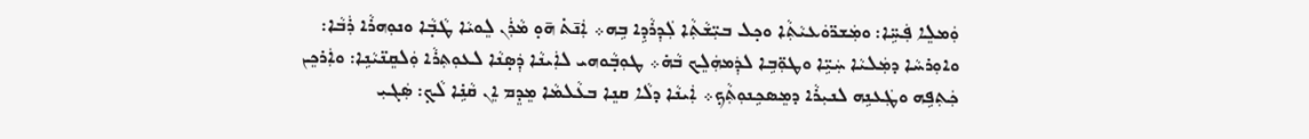ܘܲܡܠܸܐ ܦܲܚܹ̈ܐ: ܘܡܲܫܪ̈ܘܿܥܝܵܬܼܵܐ ܘܟ̣ܠ ܒܝܼ̈ܫܵܬܼܵܐ ܠܲܕܼܪܵܕܹܐ ܒܹܗ܀ ܐܲܢ̄ܬ݁ ܗ̄ܘ̣ ܡܵܪܲܢ ܠܸܘܝܵܐ ܛܵܒ̣ܵܐ ܘܢܘܼܗܪܵܐ ܪܲܒܵܐ: ܘܐܘܼܪܚܵܐ ܕܡܲܠܝܵܐ ܚܲܝܹ̈ܐ ܘܛܘܼ̈ܒܹܐ ܠܕܲܡܗܲܠܸܟ ܒܵܗ̇܀ ܛܘܼܒ̣ܵܘܗܝ ܠܐܲܝܢܵܐ ܕܲܣ̣ܢܵܐ ܠܥܘܼܬܼܪܵܐ ܘܲܠܩܸܢ̈ܝܵܢܹܐ: ܘܐܲܪܟܸܢ ܟܲܬܼܦܹܗ ܘܛܲܥܢܹܗ ܠܢܝܼܪܵܐ ܕܡܸܣܟܹܢܘܼܬܼܵܟ̣܀ ܐܲܝܢܵܐ ܕܠܵܐ ܩܢܸܐ ܒܥܵܠܡܵܐ ܡܸܕܸܡ ܐܸܢ ܩܵܢܹ̇ܐ ܠܵܟ̣: ܣܲܓܝܼ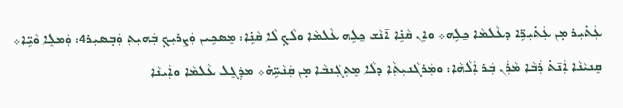ܥܲܬ݁ܝܼܪ ܡ̣ܢ ܥܲܬ݁ܝܼܪܹ̈ܐ ܕܥܵܠܡܵܐ ܟ̱ܠܹܗ܀ ܘܐܸܢ ܩܵܢܹ̇ܐ ܐ̄ܢܵܫ ܟ̱ܠܹܗ ܥܵܠܡܵܐ ܘܠܵܟ̣ ܠܵܐ ܩܵܢܹ̇ܐ: ܡܸܣܟܹܝܢ ܘܲܨܪܝܼܟ̣ ܒܲܗܝܼܬܼ ܘܲܒ̣ܣܝܼܪ4: ܘܲܡܠܸܐ ܘܵܝܹ̈ܐ܀ ܩܸܢܝܵܢܵܐ ܐܲܢ̄ܬ݁ ܪܲܒܵܐ ܡܵܪܲܢ ܒܲܪ ܐܲܠܵܗܵܐ: ܘܡܲܪܓܵܢܝܼܬܼܵܐ ܕܠܵܐ ܡܸܬܼܓܲܢܒܵܐ ܡ̣ܢ ܩܲܢܵܚܹ̈ܗ̇܀ ܡܕܲܓܸܠ ܥܵܠܡܵܐ ܘܐܲܝܢܵܐ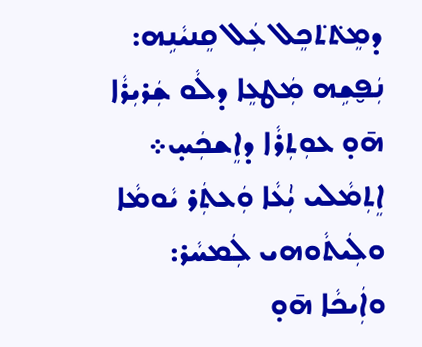ܕܡܸܬ݁ܬ݁ܟܸܠ ܥܲܠ ܩܸܢܝܵܢܹܗ: ܢܲܦ̮ܫܹܗ ܡܲܛܥܸܐ ܕܠܵܘ ܫܲܪܝܼܪܵܐ ܗ̄ܘ̣ ܥܘܼܬܼܪܵܐ ܕܐܸܫܟܲܚ̣܀ ܐܸܬܼܡܵܠܝ ܝܑܼܥܵܐ ܘܲܥܬܲܪ ܝܵܘܡܵܐ ܘܠܲܝܬܵܘܗܝ ܠܲܡܚܵܪ: ܘܐܲܝܟܵܐ ܗ̄ܘ̣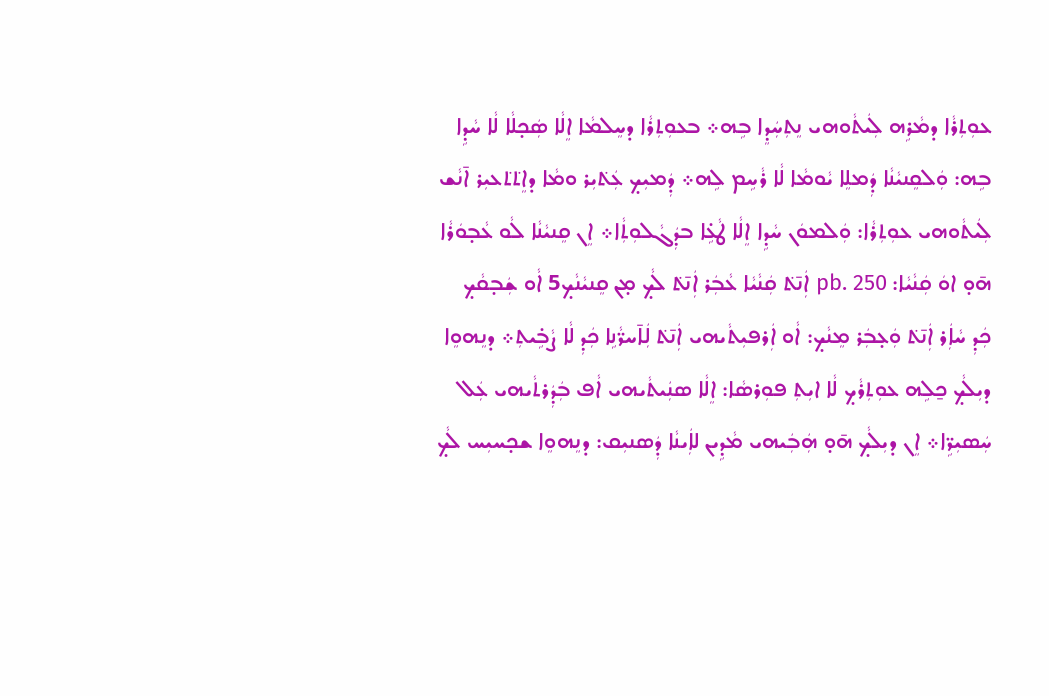ܥܘܼܬܼܪܵܐ ܕܡܵܪܹܗ ܠܲܝܬܵܘܗܝ ܢܸܬܼܚܲܕܸܐ ܒܹܗ܀ ܒܥܘܼܬܼܪܵܐ ܕܚܸܠܡܵܐ ܐܸܠܵܐ ܣܲܟ̣ܠܵܐ ܠܵܐ ܚܵܕܹܐ ܒܹܗ: ܘܲܠܩܸܢܝܵܢܵܐ ܕܲܡܠܸܐ ܝܵܘܡܵܐ ܠܵܐ ܪܵܚܹܡ ܠܹܗ܀ ܕܲܡܝܼܟ̣ ܥܲܬ݁ܝܼܪ ܘܡܵܐ ܕܐܸܬ݁ܬ݁ܥܝܼܪ ܐ̄ܢܵܫ ܠܲܝܬܵܘܗܝ ܥܘܼܬܼܪܵܐ: ܘܲܠܡܘܿܢ ܚܵܕܹܐ ܐܸܠܵܐ ܛܵܥܹ̇ܐ ܒܕܲܓܵܠܘܼܬܼܵܐ܀ ܐܸܢ ܩܸܢܝܵܢܵܐ ܠܵܘ ܥܵܒ̣ܘܿܪܵܐ ܗ̄ܘ̣ ܐܘܿ ܩܲܢܵܝܵܐ: pb. 250 ܐܲܢ̄ܬ݁ ܩܲܢܵܝܵܐ ܥܵܒܲܪ ܐܲܢ̄ܬ݁ ܠܵܟ̣ ܡ̣ܢ ܩܸܢܝܵܢܵܟ̣5 ܐܵܘ ܫܲܒ̣ܩܵܟ̣ ܟܲܕܼ ܚܵܐܲܪ ܐܲܢ̄ܬ݁ ܘܲܥ̣ܒܲܪ ܡܸܢܵܟ̣: ܐܵܘ ܐܲܪܦܝܼܬܵܝܗܝ ܐܲܢ̄ܬ݁ ܠܲܐ̄ܚܪ̈ܵܢܹܐ ܟܲܕܼ ܠܵܐ ܨܵܒܹ̇ܝܬܼ܀ ܕܢܸܗܘܸܐ ܕܝܼܠܵܟ̣ ܟ̱ܠܹܗ ܥܘܼܬܼܪܵܟ̣ ܠܵܐ ܐܝܼܬܼ ܦܘܼܪܣܵܐ: ܐܸܠܵܐ ܣܢܲܝܬܵܝܗܝ ܐܵܦ ܒܲܕܲܪܬܵܝܗܝ ܥܲܠ ܚܲܣܝܼܪܹ̈ܐ܀ ܐܸܢ ܕܝܼܠܵܟ̣ ܗ̄ܘ̣ ܗܲܒܲܝܗܝ ܡܵܕܹܝܢ ܠܐܲܝܢܵܐ ܕܲܣܢܝܼܩ: ܕܢܸܗܘܸܐ ܫܟ̣ܚܝܼܚ ܠܵܟ̣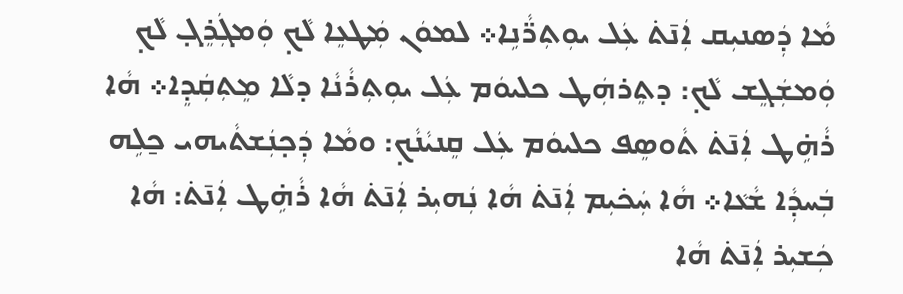ܡܵܐ ܕܲܣܢܝܼܩ ܐܲܢ̄ܬ݁ ܥܲܠ ܝܘܼܬܼܪ̈ܵܢܹܐ܀ ܠܡܘܿܢ ܡܲܛܥܸܐ ܠܵܟ̣ ܘܲܡܓܲܪܸܓ̣ ܠܵܟ̣ ܘܲܡܫܲܓܸܫ ܠܵܟ̣: ܕܬܸܪܗܲܛ ܟܠܝܘܿܡ ܥܲܠ ܝܘܼܬܼܪܵܢܵܐ ܕܠܵܐ ܡܸܬܼܩܲܕܸܐ܀ ܗܵܐ ܪܵܗܹ̇ܛ ܐܲܢ̄ܬ݁ ܬܵܘܣܸܦ ܟܠܝܘܿܡ ܥܲܠ ܩܸܢܝܵܢܵܟ̣: ܘܡܵܐ ܕܲܟ̣ܢܲܫܬܵܝܗܝ ܟ̱ܠܹܗ ܒܲܚܕܼܵܐ ܫܵܥܵܐ܀ ܗܵܐ ܚܲܟ݁ܝܼܡ ܐܲܢ̄ܬ݁ ܗܵܐ ܢܲܗܝܼܪ ܐܲܢ̄ܬ݁ ܗܵܐ ܪܵܗܹ̇ܛ ܐܲܢ̄ܬ݁: ܗܵܐ ܟܲܫܝܼܪ ܐܲܢ̄ܬ݁ ܗܵܐ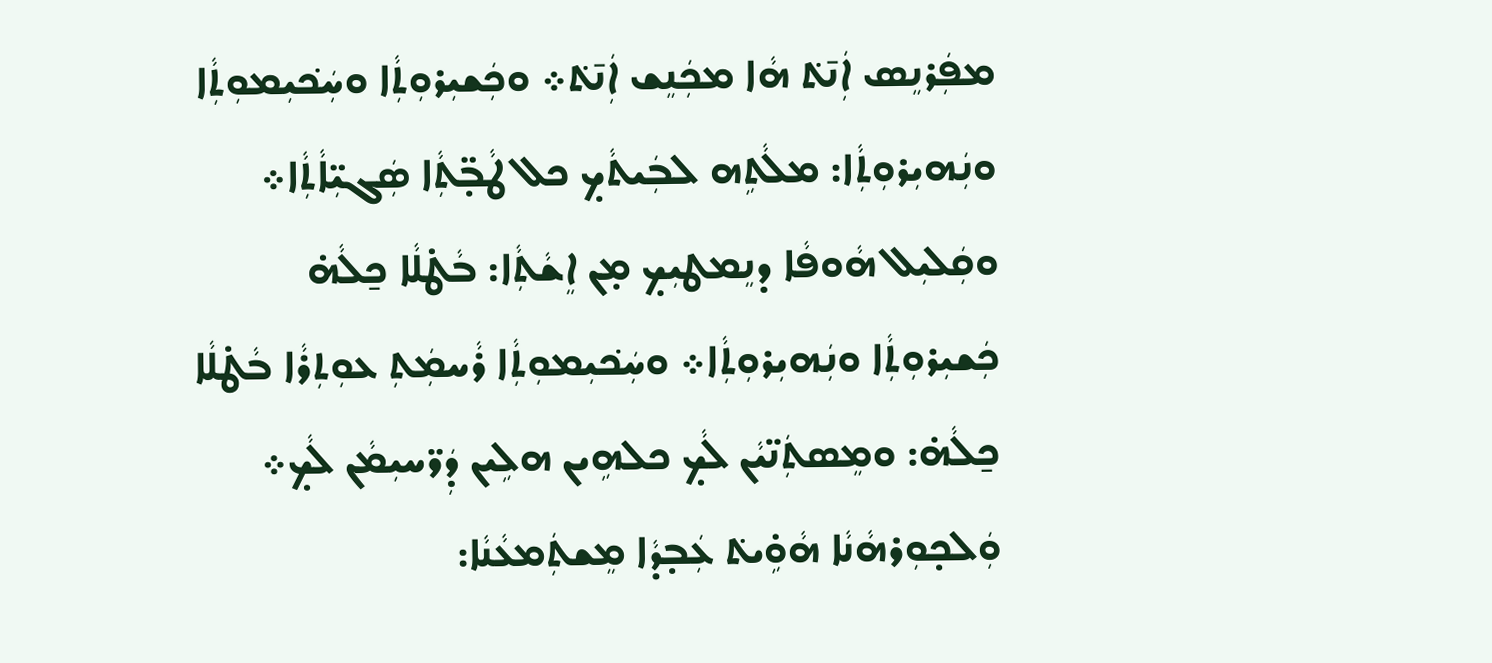ܡܦܲܪܢܸܣ ܐܲܢ̄ܬ݁ ܗܵܐ ܡܟܲܢܸܫ ܐܲܢ̄ܬ݁܀ ܘܟܲܫܝܼܪܘܼܬܼܵܐ ܘܚܲܟ݁ܝܼܡܘܼܬܼܵܐ ܘܢܲܗܝܼܪܘܼܬܼܵܐ: ܡܠܵܬܹܗ ܠܒܲܝܬܵܟ̣ ܟܠ ܛܵܒ̣̈ܬܼܵܐ ܣܲܓܝܼ̈ܐܵܬܼܵܐ܀ ܘܩܲܠܝܼܠ ܗܵܘܦܵܐ ܕܢܸܡܛܝܼܟ̣ ܡ̣ܢ ܐܸܫܵܬܼܵܐ: ܒܵܛ̇ܠܵܐ ܟ̱ܠܵܗ̇ ܟܲܫܝܼܪܘܼܬܼܵܐ ܘܢܲܗܝܼܪܘܼܬܼܵܐ܀ ܘܚܲܟ݁ܝܼܡܘܼܬܼܵܐ ܪܵܚܡܲܬܼ ܥܘܼܬܼܪܵܐ ܒܵܛ̇ܠܵܐ ܟ̱ܠܵܗ̇: ܘܡܸܣܬܲܢ̈ܝܵܢ ܠܵܟ̣ ܟܠܗܹܝܢ ܗܠܹܝܢ ܕܲܪ̈ܚܝܼܡܵܢ ܠܵܟ̣܀ ܘܲܠܟ̣ܘܼܪܗܵܢܵܐ ܗܵܘܹ̇ܝܬ݁ ܥܲܒ̣ܕܵܐ ܡܸܫܬܲܡܥܵܢܵܐ: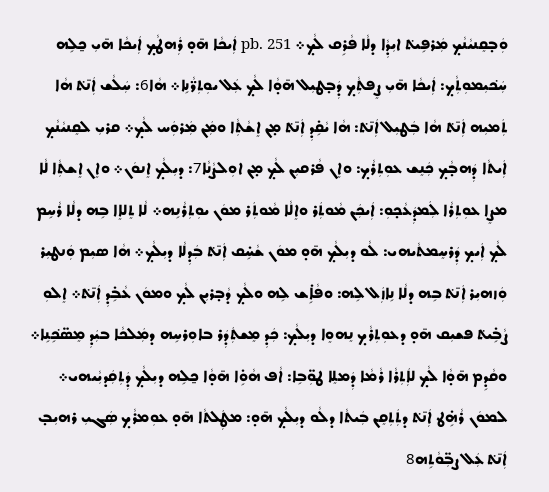ܘܲܒ̣ܩܸܢܝܵܢܵܟ̣ ܡܲܪܦܹܝܬ݁ ܐܝܼܕܼܵܐ ܕܠܵܐ ܦܵܪܹܩ ܠܵܟ̣܀ pb. 251 ܐܲܝܟܵܐ ܗ̄ܘ̣ ܪܲܗܛܵܟ̣ ܐܲܝܟܵܐ ܗ̄ܝܼ ܟ̱ܠܹܗ ܚܲܟ݁ܝܼܡܘܼܬܼܵܟ̣: ܐܲܝܟܵܐ ܗ̄ܝܼ ܨܸܦܬܼܵܟ̣ ܕܲܒ̣ܛܝܼܠ ܗ̄ܘ̣ܵܐ ܠܵܟ̣ ܥܲܠ ܝܘܼܬܼܪ̈ܵܢܹܐ܀ ܗܵܐ6: ܚܲܠܵܫ ܐܲܢ̄ܬ݁ ܗܵܐ ܬܲܡܝܼܗ ܐܲܢ̄ܬ݁ ܗܵܐ ܒܲܛܝܼܠ ܐܲܢ̄ܬ݁: ܗܵܐ ܝܵܩܹ̇ܕܼ ܐܲܢ̄ܬ݁ ܡ̣ܢ ܐܸܫܵܬܼܵܐ ܘܡܲܢ ܡܲܪܘܲܚ ܠܵܟ̣܀ ܩܪܝܼ ܠܩܸܢܝܵܢܵܟ̣ ܐܲܝܬܵܐ ܕܲܗܒ̣ܵܟ̣ ܟܲܢܸܫ ܥܘܼܬܼܪܵܟ̣: ܘܐܸܢ ܦܵܪܩܝܼܢ ܠܵܟ̣ ܡ̣ܢ ܐܘܼܠܨܵܢܵܐ7: ܕܝܼܠܵܟ̣ ܐܸܢܘܿܢ܀ ܘܐܸܢ ܐܸܫܬܼܵܐ ܠܵܐ ܡܨܸܐ ܥܘܼܬܼܪܵܐ ܠܲܡܕܲܥܵܟ̣ܘܼ: ܐܲܝܟܲܢ ܡܵܘܬܲܪ ܘܐܸܠܵܐ ܡܵܘܬܲܪ ܡܘܿܢ ܝܘܼܬܼܪܵܢܹܗ܀ ܠܵܐ ܬܸܠܐܸܐ ܒܹܗ ܕܠܵܐ ܪܵܚܹܡ ܠܵܟ̣ ܐܲܝܟ̣ ܕܲܪܚܸܡܬܵܝܗܝ: ܠܵܘ ܕܝܼܠܵܟ̣ ܗ̄ܘ̣ ܡܘܿܢ ܫܵܚܹ̇ܩ ܐܲܢ̄ܬ݁ ܒܲܕܼܠܵܐ ܕܝܼܠܵܟ̣܀ ܗܵܐ ܣܝܼܡ ܘܲܢܛܝܼܪ ܘܲܙܗܝܼܪ ܐܲܢ̄ܬ݁ ܒܹܗ ܕܠܵܐ ܢܹܐܙܲܠ ܠܹܗ: ܘܦܵܐܹ̇ܫ ܠܹܗ ܘܠܵܟ̣ ܕܵܒ̣ܪܝܼܢ ܠܵܟ̣ ܘܡܘܿܢ ܥܵܒܹ̇ܕܼ ܐܲܢ̄ܬ݁܀ ܐܸܠܘܼ ܨܵܒܹ̇ܝܬ݁ ܦܫܝܼܩ ܗ̄ܘ̣ ܕܥܘܼܬܼܪܵܟ̣ ܢܸܗܘܸܐ ܕܝܼܠܵܟ̣: ܟܲܕܼ ܡܸܫܬܲܕܲܪ ܒܐܘܼܪܚܹܗ ܕܡܲܠܟܵܐ ܒܝܲܕܼ ܡܸܣ̈ܟܹ݁ܢܹܐ܀ ܘܩܵܕܹܡ ܗ̄ܘ̣ܵܐ ܠܵܟ̣ ܠܐܲܬܼܪܵܐ ܪܵܡܵܐ ܕܲܡܠܸܐ ܛܘܼ̈ܒܹܐ: ܐܵܦ ܗܵܘܹ̇ܐ ܗ̄ܘ̣ܵܐ ܟ̱ܠܹܗ ܕܝܼܠܵܟ̣ ܕܲܬܼܩܲܕܝܼܵܝܗܝ܀ ܠܡܘܿܢ ܪܵܗܹ̇ܛ ܐܲܢ̄ܬ݁ ܕܬܲܬܼܩܸܢ ܒܲܝܬܵܐ ܕܠܵܘ ܕܝܼܠܵܟ̣ ܗ̄ܘ̣: ܡܛܲܠܬܵܐ ܗ̄ܘ̣ ܥܘܼܡܪܵܟ̣ ܣܲܓܝܼ ܪܗܝܼܒ̣ ܐܲܢ̄ܬ݁ ܥܲܠ ܨܒܼ̈ܘܵܬܹܗ8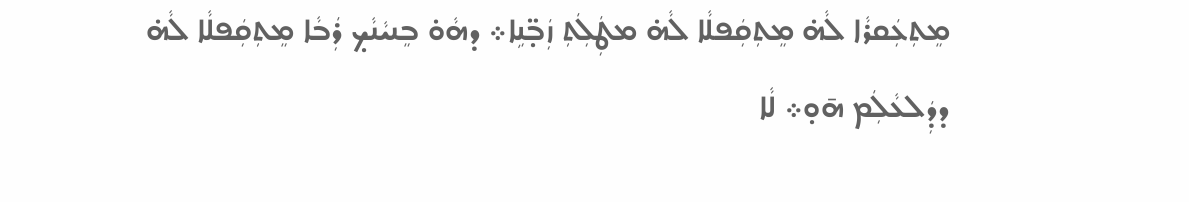ܡܸܬܼܥܲܩܪܵܐ ܠܵܗ̇ ܡܸܬܼܩܲܦܠܵܐ ܠܵܗ̇ ܡܛܲܠܲܬܼ ܙܲܒ̣̈ܢܹܐ܀ ܕܗܵܘ̇ ܒܸܢܝܵܢܵܟ̣ ܪܲܒܵܐ ܡܸܬܼܩܲܦܠܵܐ ܠܵܗ̇ ܕܕܲܠܥܵܠܲܡ ܗ̄ܘ̣܀ ܠܵܐ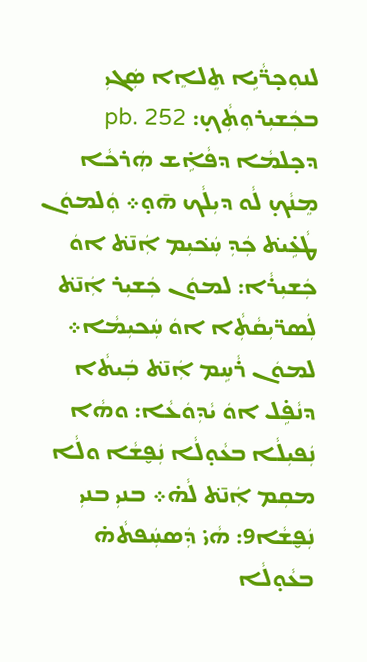ܠܢܘܼܟ̣ܪ̈ܵܝܹܐ ܬܸܠܐܸܐ ܣܲܓܝܼ ܒܟܲܫܝܼܪܘܼܬܼܵܟ̣: pb. 252 ܕܟ̣ܠܡܵܐ ܕܦܵܐܹ̇ܫ ܗܲܪܟܵܐ ܡܸܢܵܟ̣ ܠܵܘ ܕܝܼܠܵܟ ܗ̄ܘ̣܀ ܘܲܠܡܘܿܢ ܛܵܥܹ̇ܝܬ݁ ܟܲܕܼ ܚܲܟ݁ܝܼܡ ܐܲܢ̄ܬ݁ ܐܘܿ ܟܲܫܝܼܪܵܐ: ܠܡܘܿܢ ܟܲܫܝܼܪ ܐܲܢ̄ܬ݁ ܠܲܣܪ̈ܝܼܩܵܬܼܵܐ ܐܘܿ ܚܲܟܝܼܡܵܐ܀ ܠܡܘܿܢ ܪܵܚܹܡ ܐܲܢ̄ܬ݁ ܒܲܝܬܵܐ ܕܢܵܦܹ̇ܠ ܐܘܿ ܝܵܕܼܘܿܥܵܐ: ܘܗܵܐ ܢܲܦܝܼܠܵܐ ܒܥܵܘ̣ܠܵܐ ܢܲܦ̮ܫܵܐ ܘܠܵܐ ܡܩܼܡ ܐܲܢ̄ܬ݁ ܠܵܗ̇܀ ܒܢܝܼ ܒܢܝܼ ܢܲܦ̮ܫܵܐ9: ܗܵܝ̇ ܕܲܣܚܲܦܬܵܗ̇ ܒܥܵܘ̣ܠܵܐ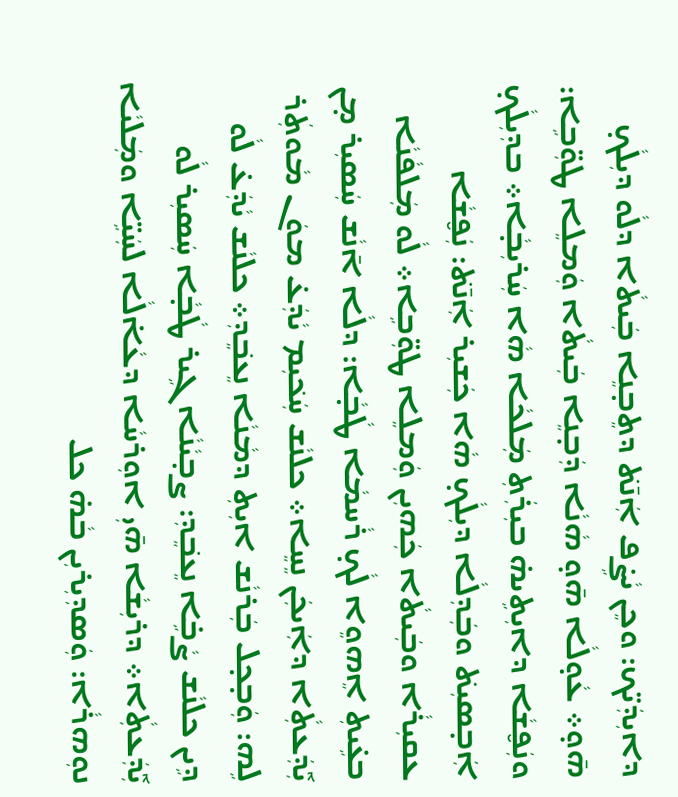ܕܐܝܼܕܲܝ̈ܟ: ܘܟܸܢ ܝܵܨܹ̇ܦ ܐܲܢ̄ܬ݁ ܕܬܸܒ̣ܢܸܐ ܒܲܝܬܵܐ ܕܠܵܘ ܕܝܼܠܵܟ̣ ܗ̄ܘ̣܀ ܥܵܘ̣ܠܵܐ ܗ̄ܘ̣ ܗܵܢܵܐ ܕܲܒ̣ܢܸܐ ܒܲܝܬܵܐ ܘܲܡܠܸܐ ܛܘܼ̈ܒܹܐ: ܘܢܲܦ̮ܫܵܐ ܕܐܝܼܬܹܝܗ̇ ܒܝܼܪܲܬܼ ܡܲܠܟܵܐ ܗܵܐ ܚܲܪܝܼܒ̣ܵܐ܀ ܒܕܼܝܼܠܵܟ̣ ܐܲܒ̣ܣܝܼܬ݁ ܘܒܲܕܼܠܵܐ ܕܝܼܠܵܟ̣ ܗܵܐ ܟܲܫܝܼܪ ܐܲܢ̄ܬ݁: ܢܲܦ̮ܫܵܐ ܥܩܝܼܪܵܐ ܘܒܲܝܬܵܐ ܟܲܗܝܼܢ ܘܲܡܠܸܐ ܛܘܼ̈ܒܹܐ܀ ܠܵܘ ܡܲܠܦܵܢܵܐ ܒܥܹ̇ܝܬܼ ܐܸܗܘܸܐ ܠܵܟ̣ ܪܵܚܡܵܐ ܛܵܒ̣ܵܐ: ܕܠܵܐ ܐ̄ܢܵܫ ܚܲܣܝܼܪ ܡ̣ܢ ܝܑܼܕܲܥܬܼܵܐ ܕܐܲܝܟܲܢ ܢܸܚܸܐ܀ ܟܠܢܵܫ ܚܲܟ݁ܝܼܡ ܝܵܕܲܥ̇ ܡܘܿܢ ܡܵܘܬܲܪ ܠܹܗ: ܘܲܒ̣ܟ̣ܠ ܒܲܪܢܵܫ ܐܝܼܬܼ ܕܡܵܢܵܐ ܢܸܥܒܸ݁ܕܼ܀ ܟܠܢܵܫ ܝܵܕܲܥ̇ ܠܵܘ ܕܹܝܢ ܟܠܢܵܫ ܨܵܒܹ̇ܐ ܢܸܥܒܸ݁ܕܼ: ܨܒ̣ܝܵܢܵܐ ܓܹܝܪ ܛܵܒ̣ܵܐ ܚܲܣܝܼܪ ܠܵܘ ܝܑܼܕܲܥܬܼܵܐ܀ ܕܪܝܼܫܵܐ ܗ̄ܝܼ ܐܘܼܪܚܵܐ ܕܥܵܐ̇ܠܵܐ ܠܚܲܝܹ̈ܐ ܘܡܲܠܝܵܐ ܢܘܼܗܪܵܐ: ܘܲܣܕܼܝܼܪܝܼܢ ܒܵܗ̇ ܟܠ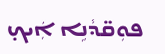ܦܘܼܩ̈ܕܵܢܹܐ ܐܲܝܟ̣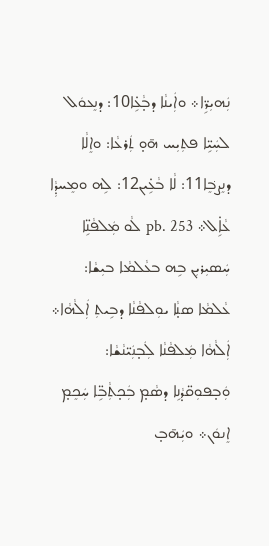ܢܲܗܝܼܪܹ̈ܐ܀ ܘܐܲܝܢܵܐ ܕܒ̣ܵܥܹ̇ܐ10: ܕܢܸܥܘܿܠ ܠܚܲܝܹ̈ܐ ܦܬܼܝܼܚ ܗ̄ܘ̣ ܬܲܪܥܵܐ: ܘܐܸܠܵܐ ܕܢܸܨܒܸ݁ܐ11: ܠܵܐ ܒܵܥܹ̇ܝܢ12: ܠܹܗ ܘܡܸܚܕܼܵܐ ܥܵܐܹ̇ܠ܀ pb. 253 ܠܵܘ ܡܲܠܦܵܢܹ̈ܐ ܚܲܣܝܼܪܝܼܢ ܒܹܗ ܒܥܵܠܡܵܐ ܒܝܼܫܵܐ: ܥܵܠܡܵܐ ܣܢ̣ܵܐ ܝܘܼܠܦܵܢܵܐ ܕܒܹܝܬܼ ܐܲܠܵܗܵܐ܀ ܐܲܠܵܗܵܐ ܡܲܠܦܵܢܵܐ ܠܲܒ̣ܢܲܝ̈ܢܵܫܵܐ: ܘܲܒ̣ܦܘܼܩ̈ܕܵܢܹܐ ܕܣܵܡ̣ ܒܲܟ̣ܬܼܵܒܹ̈ܐ ܚܲܟܸܡ̣ ܐܸܢܘܿܢ܀ ܘܝܲܗ̄ܒ̣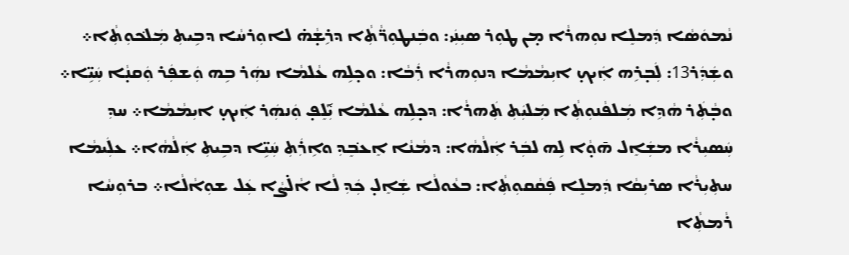ܢܵܡܘܿܣܵܐ ܕܲܡܠܸܐ ܢܘܼܗܪܵܐ ܡ̣ܢ ܛܘܼܪ ܣܝܼܢܲܝ: ܘܒܲܢܛܘܼܪ̈ܵܬܼܵܐ ܕܪܹܫ̣ܵܗ̇ ܠܐܘܼܪܚܵܐ ܕܒܹܝܬܼ ܡܲܠܟ݁ܘܼܬܼܵܐ܀ ܘܫܲܕܲܪ13: ܠܲܒ̣ܪܹܗ ܐܲܝܟ̣ ܐܝܼܡܵܡܵܐ ܕܢܘܼܗܪܵܐ ܪܲܒܵܐ: ܘܟ̣ܠܹܗ ܥܵܠܡܵܐ ܢܗܲܪ ܒܹܗ ܘܲܫܦܲܪ ܘܲܩܢ̣ܵܐ ܚܲܝܹ̈ܐ܀ ܘܒ̣ܵܬܲܪ ܗܵܕܹܐ ܡܲܠܦܵܢܘܼܬܼܵܐ ܡܲܠܝܲܬܼ ܬܲܗܪܵܐ: ܕܟ̣ܠܹܗ ܥܵܠܡܵܐ ܝܑܼܠܸܦ̣ ܘܲܢܗܲܪ ܐܲܝܟ̣ ܐܝܼܡܵܡܵܐ܀ ܚܕܼ ܚܲܣܝܼܪܵܐ ܡܫܲܐܸܠ ܗ̄ܘ̣ܵܐ ܠܹܗ ܠܒܲܪ ܐܲܠܵܗܵܐ: ܕܡܵܢܵܐ ܐܸܥܒܸ݁ܕܼ ܘܐܹܪܲܬܼ ܚܲܝܹ̈ܐ ܕܒܹܝܬܼ ܐܲܠܵܗܵܐ܀ ܥܠܲܝܡܵܐ ܚܬܼܝܼܪܵܐ ܣܪܝܼܩܵܐ ܕܲܡܠܸܐ ܦܲܩܵܩܘܼܬܼܵܐ: ܒܥܵܘܠܵܐ ܫܲܐܸܠ̣ ܟܲܕܼ ܠܵܐ ܐܵܠ̇ܨܵܐ ܥܲܠ ܫܘܼܐܵܠܵܐ܀ ܒܪܘܼܚܵܐ ܪܵܡܬܼܵܐ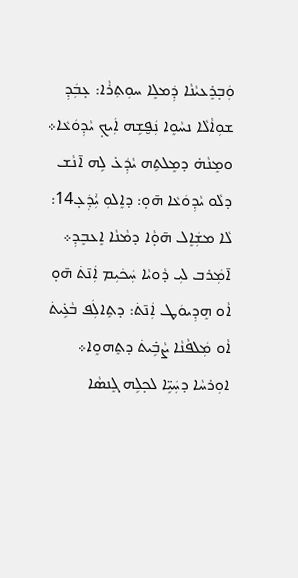ܘܲܒ̣ܪܸܥܝܵܢܵܐ ܕܲܡܠܸܐ ܚܘܼܬܼܪܵܐ: ܥ̣ܒܲܕܼ ܫܘܼܐܵܠܵܐ ܢܚܵܘܸܐ ܢܲܦ̮ܫܹܗ ܐܲܝܟ̣ ܝܵܕܼܘܿܥܵܐ܀ ܘܡܸܢܵܗ̇ ܕܡܸܠܬܹܗ ܝܵܕܲܥ̇ ܠܹܗ ܐ̄ܢܵܫ ܕܠܵܘ ܝܵܕܼܘܿܥܵܐ ܗ̄ܘ̣: ܕܐܸܠܘܼ ܝܑܼܕܲܥ̣14: ܠܵܐ ܡܫܲܐܸܠ ܗ̄ܘ̣ܵܐ ܕܡܵܢܵܐ ܐܸܥܒܸܕܼ܀ ܐ̄ܡܲܪܒ ܠܝܼ ܕܵܘܝܵܐ ܚܲܟ݁ܝܼܡ ܐܲܢ̄ܬ݁ ܗ̄ܘ̣ ܐܵܘ ܗܸܕܼܝܘܿܛ ܐܲܢ̄ܬ݁: ܕܬܹܐܠܲܦ ܒܵܥܹ̇ܝܬ݁ ܐܵܘ ܡܲܠܦܵܢܵܐ ܨܵܒܹ̇ܝܬ݁ ܕܬܸܗܘܸܐ܀ ܐܘܼܪܚܵܐ ܕܚܲܝܹ̈ܐ ܠܟ̣ܠܹܗ ܓܸܢܣܵܐ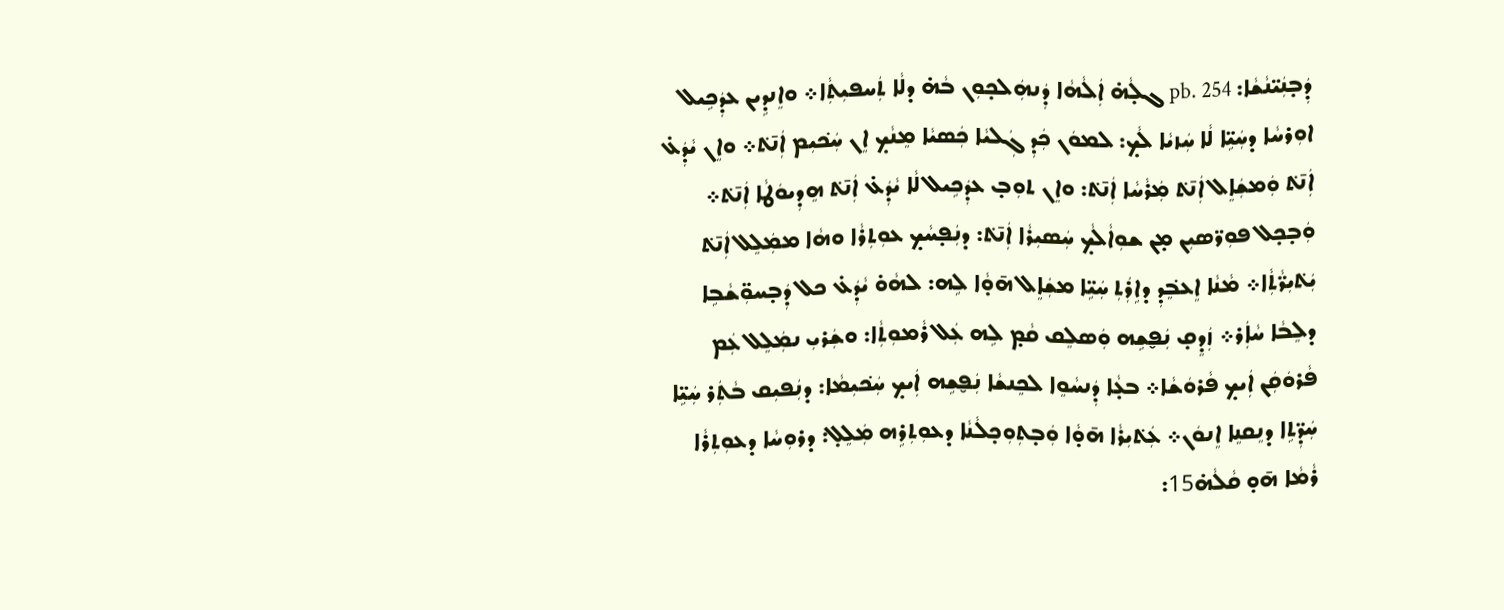ܕܲܒ̣ܢܲܝ̈ܢܵܫܵܐ: pb. 254 ܓܠ̣ܵܗ̇ ܐܲܠܵܗܵܐ ܕܲܢܗܲܠܟ̣ܘܼܢ ܒܵܗ̇ ܕܠܵܐ ܬܲܚܦܝܼܬܼܵܐ܀ ܘܐܸܢܕܹܝܢ ܥܕܲܟܹܝܠ ܐܘܼܪܚܵܐ ܕܚܲܝܹ̈ܐ ܠܵܐ ܚܲܙܝܵܐ ܠܵܟ̣: ܠܡܘܿܢ ܟܲܕܼ ܓܲܠܝܵܐ ܟܲܣܝܵܐ ܡܸܢܵܟ̣ ܐܸܢ ܚܲܟ݁ܝܼܡ ܐܲܢ̄ܬ݁܀ ܘܐܸܢ ܝܵܕܲܥ̇ ܐܲܢ̄ܬ݁ ܘܲܡܫܲܐܸܠ ܐܲܢ̄ܬ݁ ܡܲܪܵܚܵܐ ܐܲܢ̄ܬ݁: ܘܐܸܢ ܬܘܼܒ̣ ܥܕܲܟܹܝܠ ܠܵܐ ܝܵܕܲܥ̇ ܐܲܢ̄ܬ݁ ܗܸܕܼܝܘܿܛܵܐ ܐܲܢ̄ܬ݁܀ ܘܲܒ̣ܟ̣ܠ ܦܘܼܪ̈ܣܝܼܢ ܡ̣ܢ ܫܘܼܐܵܠܵܟ̣ ܚܲܣܝܼܪܵܐ ܐܲܢ̄ܬ݁: ܕܢܲܦ̣ܚܵܟ̣ ܥܘܼܬܼܪܵܐ ܘܗܵܐ ܡܡܲܠܸܠ ܐܲܢ̄ܬ݁ ܝܲܬ݁ܝܼܪ̈ܵܬܼܵܐ܀ ܡܵܢܵܐ ܐܸܥܒܸ݁ܕܼ ܕܐܹܪܲܬܼ ܚܲܝܹ̈ܐ ܡܫܲܐܸܠ ܗ̄ܘ̣ܵܐ ܠܹܗ: ܠܗܵܘ̇ ܝܵܕܲܥ̇ ܟܠ ܕܲܒ̣ܚܘܼ̈ܫܵܒܹܐ ܕܠܸܒܵܐ ܚܵܐܲܪ܀ ܙܲܕܸܩ̣ ܢܲܦ̮ܫܹܗ ܘܲܣܠܸܩ ܩܵܡ̣ ܠܹܗ ܥܲܠ ܪܵܡܘܼܬܼܵܐ: ܘܫܲܪܝܼ ܢܡܲܠܸܠ ܥܲܡ ܦܵܪܘܿܩܲܢ ܐܲܝܟ̣ ܦܵܪܘܿܫܵܐ܀ ܒܥ̣ܵܐ ܕܲܢܚܵܘܸܐ ܠܟܸܢܫܵܐ ܢܲܦ̮ܫܹܗ ܐܲܝܟ̣ ܚܲܟ݁ܝܼܡܵܐ: ܕܢܲܦܝܼܩ ܒܵܬܲܪ ܚܲܝܹ̈ܐ ܚܲܕܼ̈ܬܹܐ ܕܢܸܩܢܸܐ ܐܸܢܘܿܢ܀ ܥܲܬ݁ܝܼܪܵܐ ܗ̄ܘ̣ܵܐ ܘܲܒ̣ܬܼܘܼܟ̣ܠܵܢܵܐ ܕܥܘܼܬܼܪܹܗ ܡܲܠܸܠ̣: ܕܪܘܼܚܵܐ ܕܥܘܼܬܼܪܵܐ ܪܵܡܵܐ ܗ̄ܘ̣ ܩܵܠܵܗ̇15: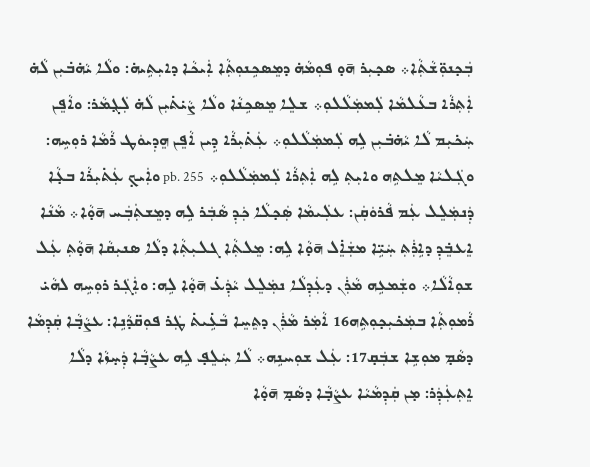ܒܲܟ̣ܢܘܼ̈ܫܵܬܼܵܐ܀ ܣܟ̣ܝܼܪ ܗ̄ܘ̣ ܦܘܼܡܵܗ̇ ܕܡܸܣܟܹܢܘܼܬܼܵܐ ܐܲܝܟܵܐ ܕܐܝܼܬܹܝܗ̇: ܘܠܵܐ ܝܵܗ̇ܒ݁ܝܼܢ ܠܵܗ̇ ܐܲܬܼܪܵܐ ܒܥܵܠܡܵܐ ܠܲܡܡܲܠܵܠܘܼ܀ ܫܠܸܐ ܡܸܣܟܹܢܵܐ ܘܠܵܐ ܨܵܝ݁ܬ݁ܝܼܢ ܠܵܗ̇ ܠܲܓ̣ܡܵܪ: ܘܐܵܦܸܢ ܚܲܟ݁ܝܼܡ ܠܵܐ ܝܵܗ̇ܒ݁ܝܼܢ ܠܹܗ ܠܲܡܡܲܠܵܠܘܼ܀ ܥܲܬ݁ܝܼܪܵܐ ܕܹܝܢ ܐܵܦܸܢ ܗܸܕܼܝܘܿܛ ܪܵܡܵܐ ܪܘܼܚܹܗ: ܘܓܲܠܝܵܐ ܡܸܠܬܹܗ ܘܐܝܼܬܼ ܠܹܗ ܐܲܬܼܪܵܐ ܠܲܡܡܲܠܵܠܘܼ܀ pb. 255 ܘܐܲܝܟ̣ ܥܲܬ݁ܝܼܪܵܐ ܒܥ̣ܵܐ ܕܲܢܡܲܠܸܠ ܥܲܡ ܦܵܪܘܿܩܲܢ: ܥܠܲܝܡܵܐ ܣܲܟ̣ܠܵܐ ܟܲܕܼ ܣܵܒܲܪ ܠܹܗ ܕܡܸܫܬܲܒܲܚ ܗ̄ܘ̣ܵܐ܀ ܡܵܢܵܐ ܐܸܥܒܸ݁ܕܼ ܕܐܹܪܲܬܼ ܚܲܝܹ̈ܐ ܡܫܲܐܸ̇ܠ ܗ̄ܘ̣ܵܐ ܠܹܗ: ܡܸܠܬܼܵܐ ܓܠܝܼܬܼܵܐ ܕܠܵܐ ܣܢܝܼܩܵܐ ܗ̄ܘ̣ܵܬܼ ܥܲܠ ܫܘܼܐܵܠܵܐ܀ ܘܫܲܡܥܹܗ ܡܵܪܲܢ ܕܥܲܕܼܠܵܐ ܢܡܲܠܸܠ ܝܵܕܲܥ̇ ܗ̄ܘ̣ܵܐ ܠܹܗ: ܘܐܲܓܲܪ ܪܘܼܚܹܗ ܠܗܵܝ̇ ܪܵܡܘܼܬܼܵܐ ܒܡܲܟ݁ܝܼܟ̣ܘܼܬܹܗ16 ܐܵܡܲܪ ܡܵܪܲܢ ܕܬܸܚܸܐ ܒܵܥܹ̇ܝܬ݁ ܛܲܪ ܦܘܼܩ̈ܕܵܢܹܐ: ܥܨܵܒ̣ܵܐ ܩܲܕܼܡܵܐ ܕܣܵܡ̣ ܡܘܼܫܹܐ ܫܒܲܩ̣17: ܥܲܠ ܫܘܼܚܢܹܗ܀ ܠܵܐ ܚܲܠܸܦ̣ ܠܹܗ ܥܨܵܒ̣ܵܐ ܕܲܚ̣ܙܵܐ ܕܠܵܐ ܐܸܬܼܥܲܕܲܪ: ܡ̣ܢ ܩܲܕܼܡܵܝܵܐ ܥܨܵܒ̣ܵܐ ܕܣܵܡ̣ ܗ̄ܘ̣ܵܐ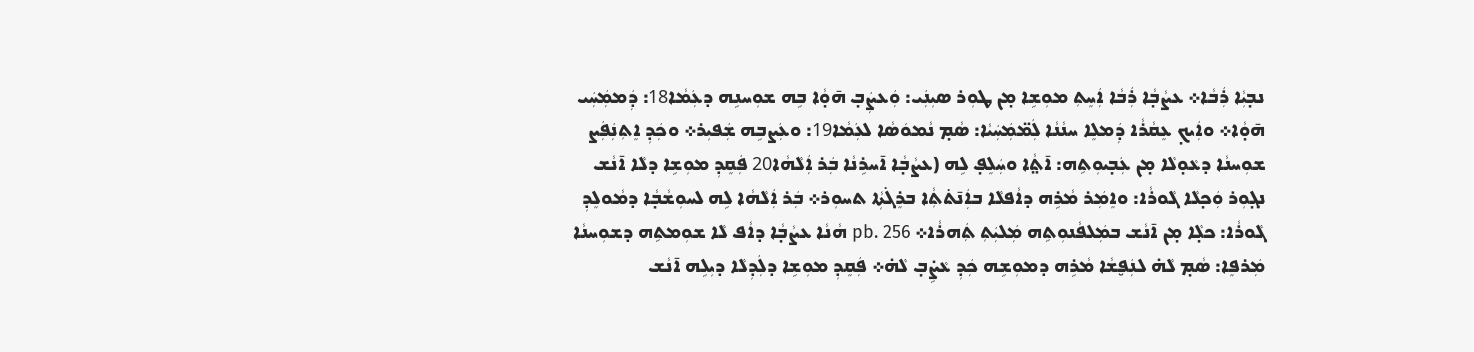ܢܒ̣ܝܼܵܐ ܪܲܒܵܐ܀ ܥܨܵܒ̣ܵܐ ܪܲܒܵܐ ܐܲܚܸܬܼ ܡܘܼܫܹܐ ܡ̣ܢ ܛܘܼܪ ܣܝܼܢܲܝ: ܘܲܥܨܲܒ̣ ܗ̄ܘ̣ܵܐ ܒܹܗ ܫܘܼܚܢܹܗ ܕܥܲܡܵܐ18: ܕܲܡܡܲܚܲܝ ܗ̄ܘ̣ܵܐ܀ ܘܐܲܝܟ̣ ܥܸܩܵܪܵܐ ܕܲܡܠܸܐ ܚܢܵܢܵܐ ܠܲܡ̈ܡܲܚܲܝܵܐ: ܣܵܡ̣ ܢܵܡܘܿܣܵܐ ܠܥܲܡܵܐ19: ܘܥܲܨܒܹܗ ܫܲܦܝܼܪ܀ ܘܟܲܕܼ ܐܸܬܼܢܲܦܲܨ ܫܘܼܚܢܵܐ ܕܥܵܘ̣ܠܵܐ ܡ̣ܢ ܥܲܒ̣ܝܘܼܬܹܗ: ܐ̄ܬ݀ܵܐ ܘܚܲܠܸܦ̣ ܠܹܗ (ܥܨܵܒ̣ܵܐ ܐ̄ܚܪܹܢܵܐ ܒܲܪ ܐܲܠܵܗܵܐ20 ܦܲܩܸܕܼ ܡܘܼܫܹܐ ܕܠܵܐ ܐ̄ܢܵܫ ܢܓ̣ܘܼܪ ܘܲܟ̣ܠܵܐ ܓܵܘܪܵܐ: ܘܐܸܡܲܪ ܡܵܪܹܗ ܕܐܵܦܠܵܐ ܒܐܲܢ̄ܬ݁ܬܼܵܐ ܒܪܸܓ݁ܬܼܵܐ ܬܚܘܼܪ܀ ܒܲܪ ܐܲܠܵܗܵܐ ܠܹܗ ܠܚܘܼܫܵܒ̣ܵܐ ܕܡܵܘܠܸܕܼ ܓܵܘܪܵܐ: ܟܠ̣ܵܐ ܡ̣ܢ ܐ̄ܢܵܫ ܒܡܲܠܦܵܢܘܼܬܹܗ ܡܲܠܝܲܬܼ ܬܲܗܪܵܐ܀ pb. 256 ܗܵܢܵܐ ܥܨܵܒ̣ܵܐ ܕܐܵܦ ܠܵܐ ܫܘܼܡܬܹܗ ܕܫܘܼܚܢܵܐ ܡܲܪܦܸܐ: ܣܵܡ̣ ܠܵܗ̇ ܠܢܲܦ̮ܫܵܐ ܡܵܪܹܗ ܕܡܘܼܫܹܗ ܟܲܕܼ ܥܵܨܹ̇ܒ̣ ܠܵܗ̇܀ ܦܲܩܸܕܼ ܡܘܼܫܹܐ ܕܠܲܕܼܠܵܐ ܕܝܼܠܹܗ ܐ̄ܢܵܫ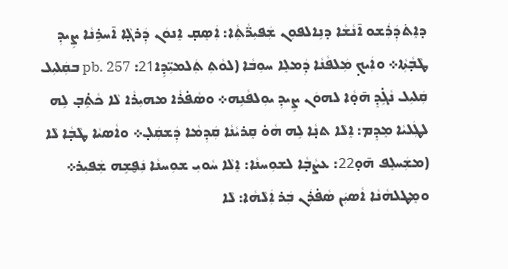ܕܐܸܬ݁ܕܲܪܲܫܘ ܐ̄ܢܵܫܵܐ ܕܢܹܐܠܦܘܼܢ ܫܲܦܝܼܪ̈ܵܬܼܵܐ: ܐܲܣܸܩ̣ ܐܸܢܘܿܢ ܕܲܪܓ̣ܵܐ ܐ̄ܚܪܹܢܵܐ ܨܹܝܕܼ ܛܵܒ̣ܵܬܼܵܐ܀ ܘܐܲܝܟ̣ ܡܲܠܦܵܢܵܐ ܕܲܡܠܸܐ ܚܘܼܒܵܐ (ܠܘܵܬܼ ܬܲܠܡܝܼ̈ܕܹܐ21: pb. 257 ܒܩܲܠܝܼܠ ܩܲܠܝܼܠ ܢܵܓܹ̇ܕܸ ܗ̄ܘ̣ܵܐ ܠܗܘܿܢ ܨܹܝܕܼ ܝܘܼܠܦܵܢܹܗ܀ ܘܣܵܦ̇ܪܵܐ ܡܗܝܼܪܵܐ ܠܵܐ ܟܵܬܹ̇ܒ̣ ܠܹܗ ܠܛܲܠܝܵܐ ܡܸܕܸܡ: ܐܸܠܵܐ ܬܢ̣ܵܐ ܠܹܗ ܗܵܘ̇ ܩܸܪܝܵܢܵܐ ܩܲܕܼܡܵܐ ܕܲܫܩܲܠ̣܀ ܘܐܵܣܝܵܐ ܛܵܒ̣ܵܐ ܠܵܐ (ܡܫܲܚܠܸܦ ܗ̄ܘ̣22: ܥܨܵܒ̣ܵܐ ܠܫܘܼܚܢܵܐ: ܐܸܠܵܐ ܚܵܘܝܼ ܫܘܼܚܢܵܐ ܢܲܦ̮ܫܹܗ ܫܲܦܝܼܪ܀ ܘܡܸܛܠܗܵܢܵܐ ܐܵܣܝܲܢ ܣܵܦ̇ܪܲܢ ܒܲܪ ܐܲܠܵܗܵܐ: ܠܵܐ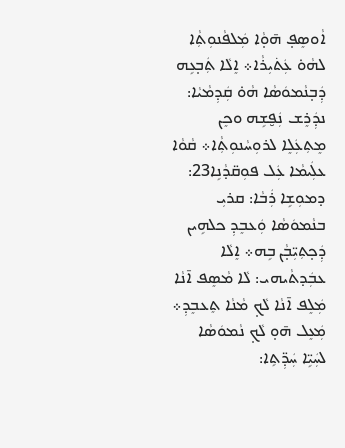ܐܵܘܣܸܦ̣ ܗ̄ܘ̣ܵܐ ܡܲܠܦܵܢܘܼܬܼܵܐ ܠܗܵܘ̇ ܥܲܬ݁ܝܼܪܵܐ܀ ܐܸܠܵܐ ܬܲܒ̣ܥܹܗ ܕܲܒ̣ܢܵܡܘܿܣܵܐ ܗܵܘ̇ ܩܲܕܼܡܵܝܵܐ: ܢܕܲܪܸܫ ܢܲܦ̮ܫܹܗ ܘܟܸܢ ܡܸܬܼܥܲܠܸܐ ܠܪܘܼܚܵܢܘܼܬܼܵܐ܀ ܩܵܘܵܐ ܥܠܲܝܡܵܐ ܥܲܠ ܦܘܼܩ̈ܕܵܢܹܐ23: ܕܡܘܼܫܹܐ ܪܲܒܵܐ: ܩܪܝܼ ܒܢܵܡܘܿܣܵܐ ܘܲܥܒܸܕܼ ܟܠܗܹܝܢ ܕܲܟ̣ܬܼܝܼ̈ܒ̣ܵܢ ܒܹܗ܀ ܐܸܠܵܐ ܥܒܲܕܬܵܝܗܝ: ܠܵܐ ܡܵܣܸܦ ܐ̄ܢܵܐ ܡܲܠܸܦ ܐ̄ܢܵܐ ܠܵܟ̣ ܡܵܢܵܐ ܬܸܥܒܸܕܼ܀ ܡܲܥܸܠ ܗ̄ܘ̣ ܠܵܟ̣ ܢܵܡܘܿܣܵܐ ܠܚܲܝܹ̈ܐ ܚܲܕܼ̈ܬܹܐ: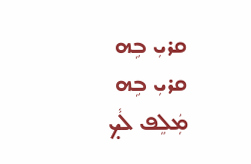ܩܪܝܼ ܒܹܗ ܩܪܝܼ ܒܹܗ ܡܲܠܸܦ ܠܵܟ̣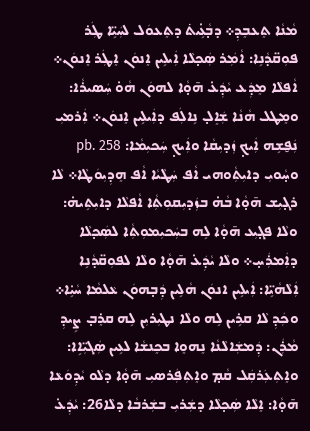ܡܵܢܵܐ ܬܸܥܒܸܕܼ܀ ܕܒ̣ܵܥܹ̇ܝܬ݁ ܕܬܸܥܘܿܠ ܠܚܲܝܹ̈ܐ ܛܲܪ ܦܘܼܩ̈ܕܵܢܹܐ: ܐܵܡܲܪ ܣܲܟ̣ܠܵܐ ܐܲܝܠܹܝܢ ܐܸܢܘܿܢ ܐܸܛܲܪ ܐܸܢܘܿܢ܀ ܐܵܦܠܵܐ ܡܸܕܲܥ ܝܵܕܲܥ̇ ܗ̄ܘ̣ܵܐ ܠܗܘܿܢ ܗܵܘ̇ ܚܲܣܝܪܵܐ: ܘܡܸܛܠ ܗܵܢܵܐ ܫܲܐܸܠ̣ ܢܹܐܠܲܦ ܕܐܲܝܠܹܝܢ ܐܸܢܘܿܢ܀ ܐܲܪܡܝܼ ܢܲܦ̮ܫܹܗ ܐܲܝܟ̣ ܙܲܕܝܼܩܵܐ ܘܐܲܝܟ̣ ܚܲܟܝܼܡܵܐ: pb. 258 ܘܚ̣ܵܘܝܼ ܕܐܝܼܬܼܵܘܗܝ ܐܵܦ ܚܲܛܵܝܵܐ ܐܵܦ ܗܸܕܼܝܼܘܿܛܵܐ܀ ܠܵܐ ܪܓ̣ܝܼܫ ܗ̄ܘ̣ܵܐ ܒܵܗ̇ ܒܙܲܕܝܼܩܘܼܬܼܵܐ ܐܵܦܠܵܐ ܕܐܝܼܬܹܝܗ̇: ܘܠܵܐ ܦܓ̣ܝܼܥ ܗ̄ܘ̣ܵܐ ܠܹܗ ܒܚܲܟܝܼܡܘܼܬܼܵܐ ܠܣܲܟ̣ܠܵܐ ܕܐܲܡܪܲܚ̣܀ ܘܠܵܐ ܝܵܕܲܥ̇ ܗ̄ܘ̣ܵܐ ܘܠܵܐ ܠܦܘܼܩ̈ܕܵܢܹܐ ܐܲܠܵܗܵܝܹ̈ܐ: ܐܲܝܠܹܝܢ ܐܢܘܿܢ ܗܵܠܹܝܢ ܕܲܒ̣ܗܘܿܢ ܥܵܠܡܵܐ ܚܵܝܹ̇ܐ܀ ܘܟܲܕܼ ܠܵܐ ܩܪܹܝܢ ܠܹܗ ܘܠܵܐ ܢܛܝܼܪܝܼܢ ܠܹܗ ܩܪܸܒ̣ ܨܹܝܕܼ ܡܵܪܲܢ: ܕܲܡܫܲܐܠܵܢܵܐ ܢܸܗܘܸܐ ܒܟܸܢܫܵܐ ܠܥܹܝܢ ܣܲܓܝܼ̈ܐܹܐ: ܘܐܸܬܼܥܲܪܩܲܠ ܩܵܡ̣ ܘܐܸܬܼܦܲܪܣܝܼ ܗ̄ܘ̣ܵܐ ܕܠܵܘ ܝܵܕܼܘܿܥܵܐ ܗ̄ܘ̣ܵܐ: ܐܸܠܵܐ ܣܲܟ̣ܠܵܐ ܕܫܲܪܝܼ ܒܫܲܪܒܵܐ ܕܠܵܐ26: ܝܵܕܲܥ̇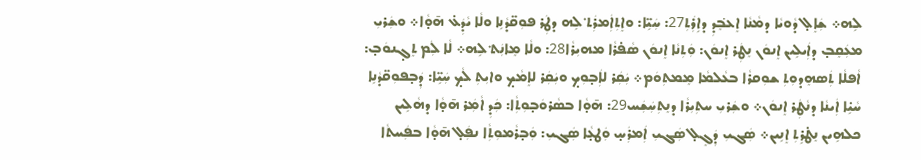ܠܹܗ܀ ܫܲܐܸܠ̣ ܕܵܘܝܵܐ ܕܡܵܢܵܐ ܐܸܥܒܸ݁ܕܼ ܕܐܹܪܲܬܼ27: ܚܲܝܹ̈ܐ: ܘܐܸܬܼܐܲܡܪܲܬ݀ ܠܹܗ ܕܛܲܪ ܦܘܼܩ̈ܕܵܢܹܐ ܘܠܵܐ ܝܵܕܲܥ̇ ܗ̄ܘ̣ܵܐ܀ ܘܫܲܪܝܼ ܡܥܲܩܸܒ̣ ܕܐܲܝܠܹܝܢ ܐܸܢܘܿܢ ܢܸܛܲܪ ܐܸܢܘܿܢ: ܘܲܬܼܢܵܐ ܐܸܢܘܿܢ ܣܵܦ̇ܪܵܐ ܡܗܝܼܪܵܐ28: ܘܠܵܐ ܡܸܐܢܲܬ݀ ܠܹܗ܀ ܠܵܐ ܠܲܡ ܬܸܓ̣ܢܘܿܒ̣: ܐܵܦܠܵܐ ܬܲܣܗܸܕܘܼܬܼ ܫܘܼܩܪܵܐ ܒܥܵܠܡܵܐ ܡܸܡܬܼܘܿܡ܀ ܝܲܩܲܪ ܠܐܲܒ̣ܘܼܟ̣ ܘܝܲܩܲܪ ܠܐܸܡܵܟ̣ ܘܐܝܼܬܼ ܠܵܟ̣ ܚܲܝܹ̈ܐ: ܕܲܒ̣ܦܘܼܩ̈ܕܵܢܹܐ ܚܵܝܹ̇ܐ ܐܲܝܢܵܐ ܕܢܵܛܲܪ ܐܸܢܘܿܢ܀ ܘܫܲܪܝܼ ܚܬܼܝܼܪܵܐ ܕܢܸܬܼܚܲܫܲܚ29: ܗ̄ܘ̣ܵܐ ܒܣܵܪܘܿܒ̣ܘܼܬܼܵܐ: ܟܲܕܼ ܐܵܡܲܪ ܗ̄ܘ̣ܵܐ ܕܗܵܠܹܝܢ ܟܠܗܹܝܢ ܢܸܛ̇ܪܹܬܼ ܐܸܢܹܝܢ܀ ܣܲܓܝܼ ܕܲܓܸܠ̣ ܣܲܓܝܼ ܐܲܡܪܲܚ̣ ܘܲܛܥ̣ܵܐ ܣܲܓܝܼ: ܘܲܒ̣ܪܵܡܘܼܬܼܵܐ ܢܦܲܠ̣ ܗ̄ܘ̣ܵܐ ܒܦܲܚܬܵܐ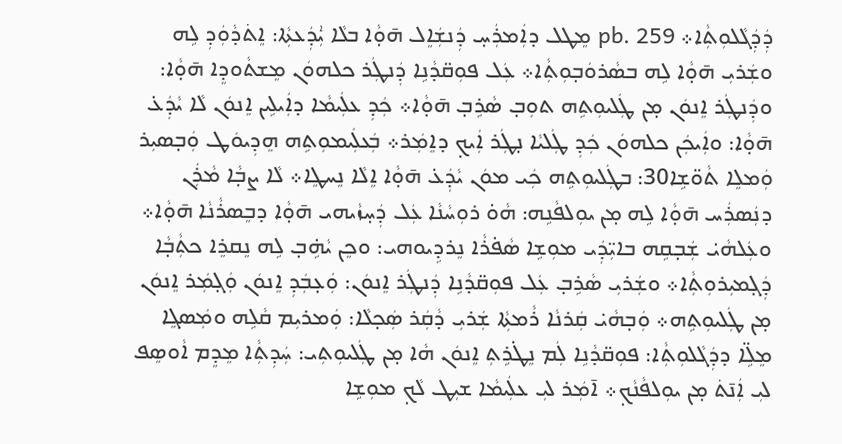ܕܲܕܲܓܵܠܘܼܬܼܵܐ܀ pb. 259 ܡܸܛܠ ܕܐܲܡܪܲܚ̣ ܕܲܢܫܲܐܸܠ ܗ̄ܘ̣ܵܐ ܒܠܵܐ ܝܑܼܕܲܥܬܼܵܐ: ܐܸܬ݁ܕܵܘܲܕܼ ܠܹܗ ܘܫܲܪܝܼ ܗ̄ܘ̣ܵܐ ܠܹܗ ܒܣܵܪܘܿܒ̣ܘܼܬܼܵܐ܀ ܥܲܠ ܦܘܼܩ̈ܕܵܢܹܐ ܕܲܢܛܲܪ ܟܠܗܘܿܢ ܡܸܫܬܵܘܕܸܐ ܗ̄ܘ̣ܵܐ: ܘܕܲܢܛܲܪ ܐܸܢܘܿܢ ܡ̣ܢ ܛܲܠܝܘܼܬܹܗ ܬܘܼܒ̣ ܣܵܪܹܒ̣ ܗ̄ܘ̣ܵܐ܀ ܟܲܕܼ ܥܠܲܝܡܵܐ ܕܐܲܝܠܹܝܢ ܐܸܢܘܿܢ ܠܵܐ ܝܵܕܲܥ̇ ܗ̄ܘ̣ܵܐ: ܘܐܲܝܟܲܢ ܟܠܗܘܿܢ ܟܲܕܼ ܛܲܠܝܵܐ ܢ̣ܛܲܪ ܐܲܝܟ̣ ܕܐܸܡܲܪ܀ ܒܲܥܠܲܝܡܘܼܬܹܗ ܗܸܕܼܝܘܿܛ ܘܲܒ̣ܣܝܼܪ ܘܲܡܠܸܐ ܬܵܘ̈ܫܹܐ30: ܒܛܲܠܝܘܼܬܹܗ ܟܲܝ ܡܘܿܢ ܝܵܕܲܥ̇ ܗ̄ܘ̣ܵܐ ܐܸܠܵܐ ܢܸܚܛܸܐ܀ ܠܵܐ ܨܒ̣ܵܐ ܡܵܪܲܢ ܕܢܲܣܪܲܚ ܗ̄ܘ̣ܵܐ ܠܹܗ ܡ̣ܢ ܝܘܼܠܦܵܢܹܗ: ܗܵܘ̇ ܪܘܼܚܵܢܵܐ ܥܲܠ ܕܲܚ̣ܙܵܝܗܝ ܗ̄ܘ̣ܵܐ ܕܒܸܣܪܵܢܵܐ ܗ̄ܘ̣ܵܐ܀ ܘܥܲܠܗܵܝ̇ ܫܲܒ̣ܩܹܗ ܒܐܝܼ̈ܕܲܝ ܡܘܼܫܹܐ ܣܵܦ̇ܪܵܐ ܢܸܪܕܹܝܘܗܝ: ܘܟܸܢ ܝܵܗܹ̇ܒ̣ ܠܹܗ ܢܸܩܪܸܐ ܟܬܼܵܒ̣ܵܐ ܕܲܓ̣ܡܝܼܪܘܼܬܼܵܐ܀ ܘܫܲܪܝܼ ܣܵܪܹܒ̣ ܥܲܠ ܦܘܼܩ̈ܕܵܢܹܐ ܕܲܢܛܲܪ ܐܸܢܘܿܢ: ܘܲܥ̣ܒܲܕܼ ܐܸܢܘܿܢ ܘܲܓ̣ܡܲܪ ܐܸܢܘܿܢ ܡ̣ܢ ܛܲܠܝܘܼܬܹܗ܀ ܘܲܒ̣ܗܵܝ̇ ܩܲܪܢܵܐ ܪܵܡܬܼܵܐ ܫܲܪܝܼ ܕܵܩܲܪ ܣܲܟ̣ܠܵܐ: ܘܲܡܪܝܼܡ ܩܵܠܹܗ ܘܡܲܣܓܸܐ ܡܸܠܹ̈ܐ ܕܕܲܓܵܠܘܼܬܼܵܐ: ܦܘܼܩ̈ܕܵܢܹܐ ܠܲܡ ܢܸܛ̇ܪܹܬܼ ܐܸܢܘܿܢ ܗܵܐ ܡ̣ܢ ܛܲܠܝܘܼܬܼܝ: ܚܲܕܼܬܼܵܐ ܡܸܕܸܡ ܐܵܘܣܸܦ ܠܝܼ ܐܲܢ̄ܬ݁ ܡ̣ܢ ܝܘܼܠܦܵܢܵܟ̣܀ ܐ̄ܡܲܪ ܠܝܼ ܥܠܲܝܡܵܐ ܫܝܼܛ ܠܵܟ̣ ܡܘܼܫܹܐ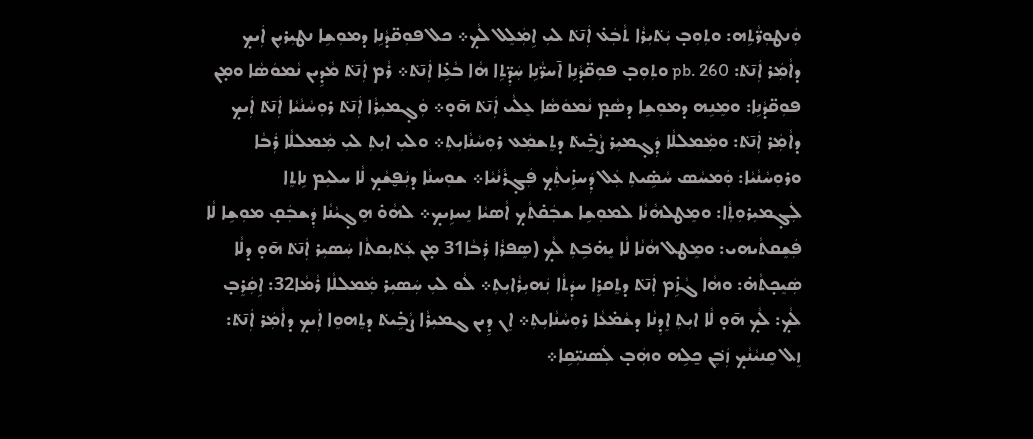ܘܲܢܛܘܼܪ̈ܵܬܹܗ: ܘܬܼܘܼܒ̣ ܝܲܬ݁ܝܼܪܵܐ ܬܵܒܲܥ̇ ܐܲܢ̄ܬ݁ ܠܝܼ ܐܹܡܲܠܸܠ ܠܵܟ̣܀ ܟܠ ܦܘܼܩ̈ܕܵܢܹܐ ܕܡܘܼܫܹܐ ܢܛܝܼܪܝܼܢ ܐܲܝܟ̣ ܕܐܵܡܲܪ ܐܲܢ̄ܬ݁: pb. 260 ܘܬܼܘܼܒ̣ ܦܘܼܩ̈ܕܵܢܹܐ ܐ̄ܚܪ̈ܵܢܹܐ ܚܲܕܼ̈ܬܹܐ ܗܵܐ ܒܵܥܹ̇ܐ ܐܲܢ̄ܬ݁܀ ܪܵܡ ܐܲܢ̄ܬ݁ ܡܵܕܹܝܢ ܢܵܡܘܿܣܵܐ ܘܡ̣ܢ ܦܘܼܩ̈ܕܵܢܹܐ: ܘܡܸܢܹܗ ܕܡܘܼܫܹܐ ܕܣܵܡ̣ ܢܵܡܘܿܣܵܐ ܥܸܠܵܝ ܐܲܢ̄ܬ݁ ܗ̄ܘ̣܀ ܘܲܓ̣ܡܝܼܪܵܐ ܐܲܢ̄ܬ݁ ܪܘܼܚܵܢܵܝܵܐ ܐܲܢ̄ܬ݁ ܐܲܝܟ̣ ܕܐܵܡܲܪ ܐܲܢ̄ܬ݁: ܘܡܲܡܠܠܵܐ ܕܲܓ̣ܡܝܼܪ ܨܵܒܹ̇ܝܬ݁ ܕܬܸܫܡܲܥ ܪܘܼܚܵܢܵܐܝܼܬܼ܀ ܘܠܝܼ ܐܝܼܬܼ ܠܝܼ ܡܲܡܠܠܵܐ ܪܲܒܵܐ ܘܪܘܼܚܵܢܵܝܵܐ: ܘܲܡܚܵܣ ܚܵܣܹ̇ܝܬܼ ܥܲܠ ܕܲܚܙܹ̇ܝܬܼܵܟ̣ ܦܲܓ̣ܪܵܢܵܝܵܐ܀ ܫܘܼܚܢܵܐ ܕܢܲܦ̮ܫܵܟ̣ ܠܵܐ ܚܠܝܼܡ ܢܹܐܬܸܐ ܠܲܓ̣ܡܝܼܪܘܼܬܼܵܐ: ܘܡܸܛܠܗܵܢܵܐ ܠܡܘܼܫܹܐ ܫܒܲܩ̇ܬܵܟ̣ ܐܵܣܝܵܐ ܢܸܚܙܹܝܟ̣܀ ܠܗܵܘ̇ ܗܸܓ̣ܝܵܢܵܐ ܕܲܫܒܲܩ̣ ܡܘܼܫܹܐ ܠܵܐ ܦܲܫܸܩܬܵܝܗܝ: ܘܡܸܛܠ ܗܵܢܵܐ ܠܵܐ ܝܸܗ̇ܒܹ݁ܬܼ ܠܵܟ̣ (ܣܸܦܪܵܐ ܪܲܒܵܐ31 ܡ̣ܢ ܥܲܬ݁ܝܼܩܬܵܐ ܚܲܣܝܼܪ ܐܲܢ̄ܬ݁ ܗ̄ܘ̣ ܕܠܵܐ ܣܲܝܸܟ̣ܬܵܗ̇: ܘܗܵܐ ܓܵܙܹ̇ܡ ܐܲܢ̄ܬ݁ ܕܬܸܩܪܸܐ ܚܕܲܬܵܐ ܢܲܗܝܼܪܵܐܝܼܬܼ܀ ܠܵܘ ܠܝܼ ܚܲܣܝܼܪ ܡܲܡܠܠܵܐ ܪܵܡܵܐ32: ܐܹܩܲܪܸܒ̣ ܠܵܟ̣: ܠܵܟ̣ ܗ̄ܘ̣ ܠܵܐ ܐܝܼܬܼ ܐܸܕܼܢܵܐ ܕܫܵܡ̇ܥܵܐ ܪܘܼܚܵܢܵܐܝܼܬܼ܀ ܐܸܢ ܕܹܝܢ ܓܡܝܼܪܵܐ ܨܵܒܹ̇ܝܬ݁ ܕܬܸܗܘܸܐ ܐܲܝܟ̣ ܕܐܵܡܲܪ ܐܲܢ̄ܬ݁: ܙܸܠ ܩܸܢܝܵܢܵܟ̣ ܙܲܒܸ݁ܢ ܟ̱ܠܹܗ ܘܗܲܒ̣ ܠܲܣܢܝܼ̈ܩܹܐ܀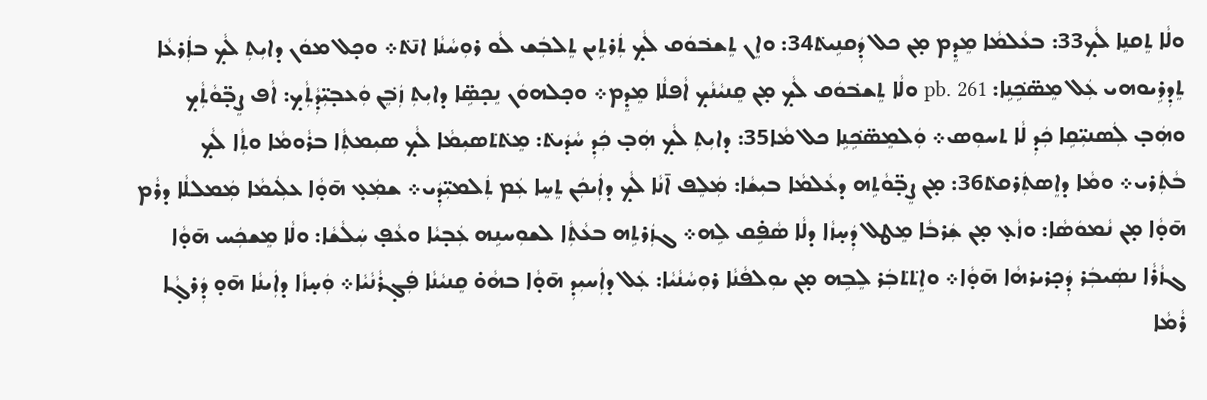ܘܠܵܐ ܬܸܩܢܸܐ ܠܵܟ̣33: ܒܥܵܠܡܵܐ ܡܸܕܸܡ ܡ̣ܢ ܟܠ ܕܲܩܢܹܝܬ݁34: ܘܐܸܢ ܬܸܫܒ݁ܘܿܩ ܠܵܟ̣ ܬܲܪܬܹܝܢ ܬܸܠܒܲܫ ܠܵܘ ܪܘܼܚܵܢܵܐ ܐܢ̄ܬ݁܀ ܘܟ̣ܠ ܡܘܿܢ ܕܐܝܼܬܼ ܠܵܟ̣ ܒܐܲܪܥܵܐ ܬܸܕܼܪܹܝܘܗܝ ܥܲܠ ܡܸܣ̈ܟܹ݁ܢܹܐ: pb. 261 ܘܠܵܐ ܬܸܫܒ݁ܘܿܩ ܠܵܟ̣ ܡ̣ܢ ܩܸܢܝܵܢܵܟ̣ ܐܵܦܠܵܐ ܡܸܕܸܡ܀ ܘܟ̣ܠܗܘܿܢ ܢܸܟ̣ܣܹ̈ܐ ܕܐܝܼܬܼ ܙܲܒܸ݁ܢ ܘܲܥܒ̣ܝܼ̈ܕܼܵܬܼܵܟ̣: ܐܵܦ ܨܸܒ̣̈ܘܵܬܼܵܟ̣ ܘܗܲܒ̣ ܠܲܣܢܝܼ̈ܩܹܐ ܟܲܕܼ ܠܵܐ ܬܚܘܼܣ܀ ܘܲܠܡܸܣ̈ܟܹ݁ܢܹܐ ܟܠ ܡܵܐ35: ܕܐܝܼܬܼ ܠܵܟ̣ ܗܲܒ̣ ܟܲܕܼ ܚܵܕܿܝܬ݁: ܡܸܬ݁ܬ݁ܣܝܼܡܵܐ ܠܵܟ̣ ܣܝܼܡܬܼܵܐ ܒܪܵܘܡܵܐ ܘܬܼܵܐ ܠܵܟ̣ ܒܵܬܲܪܝ܀ ܘܡܵܐ ܕܐܸܣܬܲܪܩܬ݁36: ܡ̣ܢ ܨܸܒ̣̈ܘܵܬܹܗ ܕܥܵܠܡܵܐ ܒܝܼܫܵܐ: ܡܲܠܸܦ ܐ̄ܢܵܐ ܠܵܟ̣ ܕܐܲܝܟܲܢ ܬܸܚܸܐ ܥܲܡ ܬܲܠܡܝܼ̈ܕܲܝ܀ ܫܡܲܥ̣ ܗ̄ܘ̣ܵܐ ܥܠܲܝܡܵܐ ܡܲܡܠܠܵܐ ܕܪܵܡ ܗ̄ܘ̣ܵܐ ܡ̣ܢ ܢܵܡܘܿܣܵܐ: ܘܙܵܥ̣ ܡ̣ܢ ܫܲܪܒܵܐ ܡܸܛܠ ܕܲܚ̣ܙܵܐ ܕܠܵܐ ܣܵܦܹ̇ܩ ܠܹܗ܀ ܓܙܲܪܬܹܗ ܒܥܵܬܼܵܐ ܠܫܘܼܚܢܹܗ ܥܲܒ̣ܝܵܐ ܘܥܵܦ̣ ܚܲܠܵܫܵܐ: ܘܠܵܐ ܡܸܫܟܲܚ ܗ̄ܘ̣ܵܐ ܓܙܵܪܵܐ ܢܣܲܝܒܲܪ ܕܲܟ̣ܪܝܪܗܵܐ ܗ̄ܘ̣ܵܐ܀ ܘܐܸܬ݁ܬ݁ܒܲܪ ܠܸܒܹܗ ܡ̣ܢ ܝܘܼܠܦܵܢܵܐ ܪܘܼܚܵܢܵܝܵܐ: ܥܲܠ ܕܐܲܚܝܼܕܼ ܗ̄ܘ̣ܵܐ ܒܗܵܘ̇ ܩܸܢܝܵܢܵܐ ܦܲܓ̣ܪܵܢܵܝܵܐ܀ ܘܲܚ̣ܙܵܐ ܕܐܲܝܢܵܐ ܗ̄ܘ̣ ܕܲܪܓ̣ܵܐ ܪܵܡܵܐ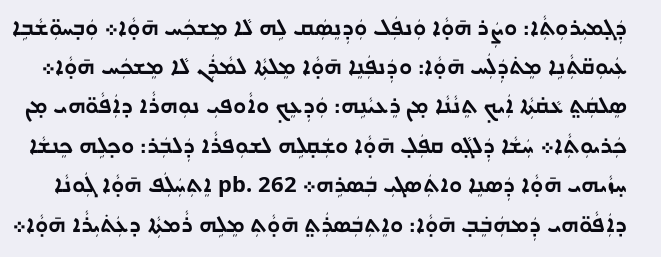ܕܲܓ̣ܡܝܼܪܘܼܬܼܵܐ: ܘܨܲܪ ܗ̄ܘ̣ܵܐ ܘܲܢܦܲܠ ܘܲܕܼܢܸܣܲܩ ܠܹܗ ܠܵܐ ܡܸܫܟܲܚ ܗ̄ܘ̣ܵܐ܀ ܘܲܒ̣ܚܘܼ̈ܫܵܒܹܐ ܥܲܝܘܼܩ̈ܬܼܵܢܹܐ ܡܸܬ݁ܕܲܠܲܚ ܗ̄ܘ̣ܵܐ: ܘܕܲܢܦܲܢܸܐ ܗ̄ܘ̣ܵܐ ܡܸܠܬܼܵܐ ܠܡܵܪܲܢ ܠܵܐ ܡܸܫܟܲܚ ܗ̄ܘ̣ܵܐ܀ ܣܸܠܩܲܬ݀ ܥܵܩ̇ܬܼܵܐ ܐܲܝܟ̣ ܬܸܢܵܢܵܐ ܡ̣ܢ ܪܸܥܝܵܢܹܗ: ܘܲܕܼܥܸܟ̣ ܘܐܵܘܦܝܼ ܢܘܼܗܪܵܐ ܕܐܲܦܵܘ̈ܗܝ ܡ̣ܢ ܟܲܪܝܘܼܬܼܵܐ܀ ܚܲܫܵܐ ܕܲܠܓ̣ܵܘ ܩܦܲܠ̣ ܗ̄ܘ̣ܵܐ ܘܫܲܩ̣ܠܹܗ ܠܫܘܼܦܪܵܐ ܕܲܠܒܲܪ: ܘܟ̣ܠܹܗ ܟܸܢܫܵܐ ܚ̣ܙܵܝܗܝ ܗ̄ܘ̣ܵܐ ܕܲܣܢܸܐ ܘܐܬܲܣܓܝܼ ܒܲܣܪܹܗ܀ pb. 262 ܐܸܬܼܚܲܠܲܦ ܗ̄ܘ̣ܵܐ ܓܲܘܢܵܐ ܕܐܲܦܵܘ̈ܗܝ ܕܲܡܗܲܒܸ݁ܒ̣ ܗ̄ܘ̣ܵܐ: ܘܐܸܬܼܒܲܣܪܲܬ݀ ܗ̄ܘ̣ܵܬܼ ܡܸܠܹܗ ܪܵܡܬܼܵܐ ܕܥܲܬ݁ܝܼܪܵܐ ܗ̄ܘ̣ܵܐ܀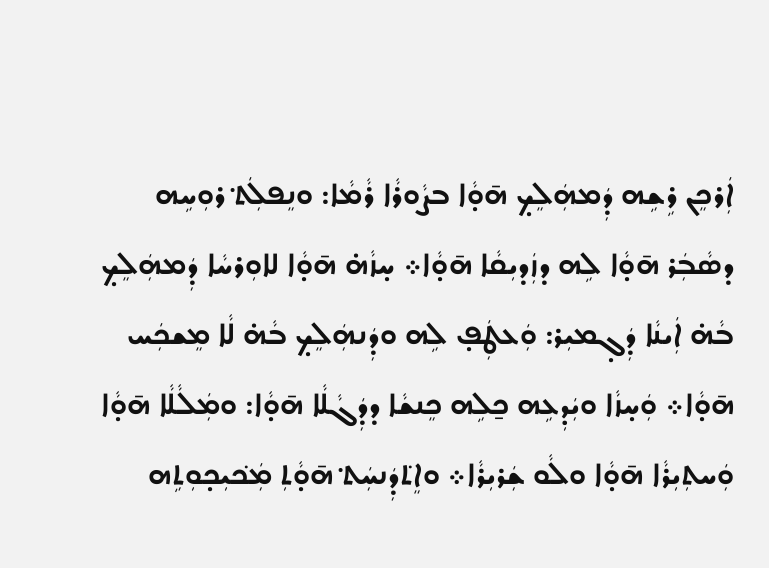ܐܲܪܟܸܢ ܪܹܫܹܗ ܕܲܡܗܲܠܸܟ̣ ܗ̄ܘ̣ܵܐ ܒܨܵܘܪܵܐ ܪܵܡܵܐ: ܘܢܸܦܠܲܬ݀ ܪܘܼܚܹܗ ܕܣܵܒܲܪ ܗ̄ܘ̣ܵܐ ܠܹܗ ܕܙܲܕܝܼܩܵܐ ܗ̄ܘ̣ܵܐ܀ ܚ̣ܙܵܗ̇ ܗ̄ܘ̣ܵܐ ܠܐܘܼܪܚܵܐ ܕܲܡܗܲܠܸܟ̣ ܒܵܗ̇ ܐܲܝܢܵܐ ܕܲܓ̣ܡܝܼܪ: ܘܲܥܛܲܦ̣ ܠܹܗ ܘܕܲܢܗܲܠܸܟ̣ ܒܵܗ̇ ܠܵܐ ܡܸܫܟܲܚ ܗ̄ܘ̣ܵܐ܀ ܘܲܚ̣ܙܵܐ ܘܝܲܕܼܥܹܗ ܟ̱ܠܹܗ ܟܸܢܫܵܐ ܕܕܲܓܵܠܵܐ ܗ̄ܘ̣ܵܐ: ܘܡܲܠܵܠܵܐ ܗ̄ܘ̣ܵܐ ܘܲܚܬܼܝܼܪܵܐ ܗ̄ܘ̣ܵܐ ܘܠܵܘ ܫܲܪܝܼܪܵܐ܀ ܘܐܸܬ݁ܕܲܢܚܲܬ݀ ܗ̄ܘ̣ܵܬܼ ܡܲܟ݁ܝܼܟ̣ܘܼܬܹܗ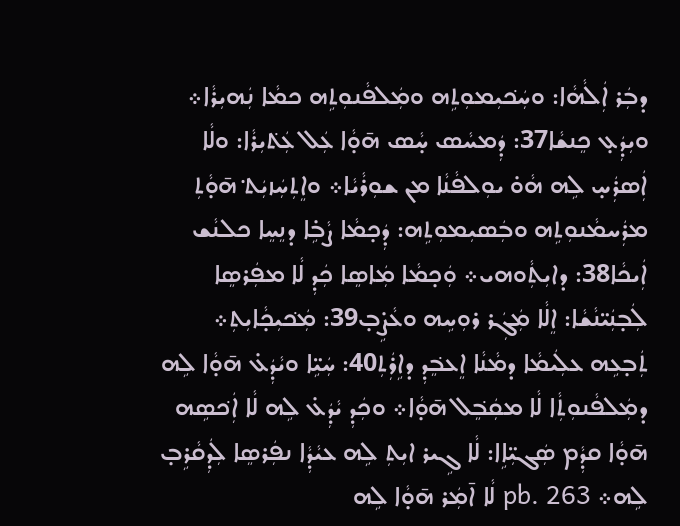ܕܒܲܪ ܐܲܠܵܗܵܐ: ܘܚܲܟ݁ܝܼܡܘܼܬܹܗ ܘܡܲܠܦܵܢܘܼܬܹܗ ܟܡܵܐ ܢܲܗܝܼܪܵܐ܀ ܘܝܼܕܲܥ̣ ܟܸܢܫܵܐ37: ܕܲܡܚܵܣ ܚ̣ܵܣ ܗ̄ܘ̣ܵܐ ܥܲܠ ܥܲܬ݁ܝܼܪܵܐ: ܘܠܵܐ ܐܲܣܪܲܚ̣ ܠܹܗ ܗܵܘ̇ ܝܘܼܠܦܵܢܵܐ ܡܢ ܫܘܼܪܵܝܵܐ܀ ܘܐܸܬܼܚܲܙܝܲܬ݀ ܗ̄ܘ̣ܵܬܼ ܡܪܲܚܡܵܢܘܼܬܹܗ ܘܒܲܣܝܼܡܘܼܬܹܗ: ܕܲܟ̣ܡܵܐ ܨܵܒܹ̇ܐ ܕܢܸܚܸܐ ܟܠܢܵܫ ܐܲܝܟܵܐ38: ܕܐܝܼܬܼܵܘܗܝ܀ ܘܲܟ̣ܡܵܐ ܡܲܐܣܸܐ ܟܲܕܼ ܠܵܐ ܡܦܲܪܣܸܐ ܠܲܒ̣ܢܲܝ̈ܢܵܫܵܐ: ܐܸܠܵܐ ܡܲܓܲܪ ܪܘܼܚܹܗ ܘܥܵܨܹ̇ܒ̣39: ܡܲܟ݁ܝܼܟ̣ܵܐܝܼܬܼ܀ ܬܲܒ̣ܥܹܗ ܥܠܲܝܡܵܐ ܕܡܵܢܵܐ ܐܸܥܒܸ݁ܕܼ ܕܐܹܪܲܬܼ40: ܚܲܝܹ̈ܐ ܘܝܵܕܲܥ̇ ܗ̄ܘ̣ܵܐ ܠܹܗ ܕܡܲܠܦܵܢܘܼܬܼܵܐ ܠܵܐ ܡܩܲܒܸ݁ܠ ܗ̄ܘ̣ܵܐ܀ ܘܟܲܕܼ ܝܵܕܲܥ̇ ܠܹܗ ܠܵܐ ܐܲܟ݁ܣܹܗ ܗ̄ܘ̣ܵܐ ܩܕܼܵܡ ܣܲܓܝܼ̈ܐܹܐ: ܠܵܐ ܓܹܝܪ ܐܝܼܬܼ ܠܹܗ ܥܝܵܕܼܵܐ ܢܦܲܪܣܸܐ ܠܲܕܼܩܵܪܹܒ̣ ܠܹܗ܀ pb. 263 ܠܵܐ ܐ̄ܡܲܪ ܗ̄ܘ̣ܵܐ ܠܹܗ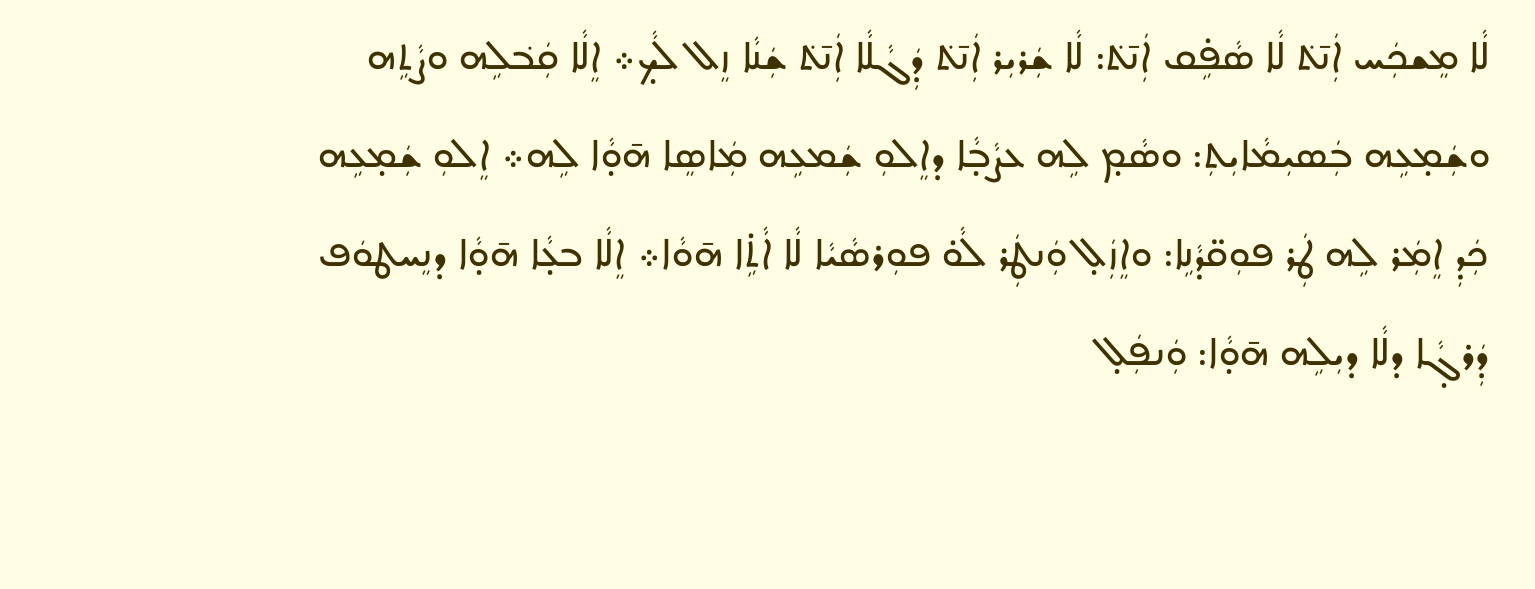ܠܵܐ ܡܸܫܟܲܚ ܐܲܢ̄ܬ݁ ܠܵܐ ܣܵܦܹ̇ܩ ܐܲܢ̄ܬ݁: ܠܵܐ ܫܲܪܝܼܪ ܐܲܢ̄ܬ݁ ܕܲܓܵܠܵܐ ܐܲܢ̄ܬ݁ ܫܲܢܵܐ ܙܸܠ ܠܵܟ̣܀ ܐܸܠܵܐ ܩܲܒ݁ܠܹܗ ܘܨܵܬܹܗ ܘܫܲܡ̣ܥܹܗ ܒܲܣܝܼܡܵܐܝܼܬܼ: ܘܣܵܡ̣ ܠܹܗ ܥܨܵܒ̣ܵܐ ܕܐܸܠܘܼ ܫܲܡܥܹܗ ܡܲܐܣܸܐ ܗ̄ܘ̣ܵܐ ܠܹܗ܀ ܐܸܠܘܼ ܫܲܡ̣ܥܹܗ ܟܲܕܼ ܐܸܡܲܪ ܠܹܗ ܛܲܪ ܦܘܼܩ̈ܕܵܢܹܐ: ܘܐܸܙܲܠ̣ ܘܲܢܛܲܪ ܠܵܘ̇ ܦܘܼܪܣܵܝܵܐ ܠܵܐ ܐܵܬܹ̇ܐ ܗ̄ܘܵܐ܀ ܐܸܠܵܐ ܒܥ̣ܵܐ ܗ̄ܘ̣ܵܐ ܕܢܸܚܛܘܿܦ ܕܲܪܓ̣ܵܐ ܕܠܵܐ ܕܝܼܠܹܗ ܗ̄ܘ̣ܵܐ: ܘܲܢܦܲܠ̣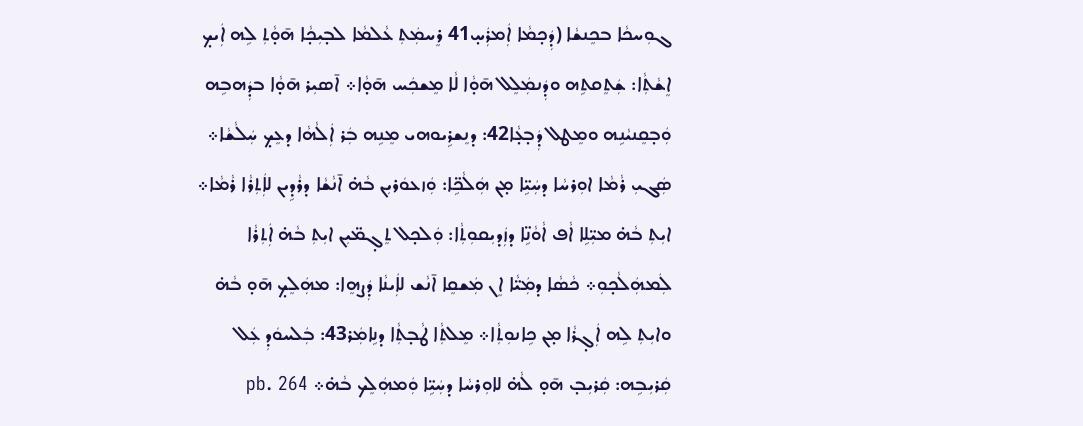ܓܘܼܚܟܵܐ ܒܟܸܢܫܵܐ (ܕܲܟ̣ܡܵܐ ܐܲܡܪܲܚ̣41 ܪܸܚܡܲܬܼ ܥܵܠܡܵܐ ܠܒ̣ܝܼܟ̣ܵܐ ܗ̄ܘ̣ܵܬܼ ܠܹܗ ܐܲܝܟ̣ ܐܸܫܵܬܼܵܐ: ܫܲܬܸܩܬܹܗ ܘܕܲܢܡܲܠܸܠ ܗ̄ܘ̣ܵܐ ܠܵܐ ܡܸܫܟܲܚ ܗ̄ܘ̣ܵܐ܀ ܐ̄ܣܝܼܪ ܗ̄ܘ̣ܵܐ ܒܕܲܗܒܹܗ ܘܲܒ̣ܩܸܢܝܵܢܹܗ ܘܡܸܛܠ ܕܲܒ̣ܥ̣ܵܐ42: ܕܢܸܫܪܹܝܘܗܝ ܡܸܢܹܗ ܒܲܪ ܐܲܠܵܗܵܐ ܕܥܸܟ̣ ܚܲܠܵܫܵܐ܀ ܣܲܓܝܼ ܪܵܡܵܐ ܐܘܼܪܚܵܐ ܕܚܲܝܹ̈ܐ ܡ̣ܢ ܗܲܠܵܟܹ̈ܐ: ܘܲܙܥܘܿܪܝܼܢ ܒܵܗ̇ ܐ̄ܢܵܫܵܐ ܕܪܵܕܹܝܢ ܠܐܲܬܼܪܵܐ ܪܵܡܵܐ܀ ܐܝܼܬܼ ܒܵܗ̇ ܡܝܼ̈ܠܹܐ ܐܵܦ ܐܵܘܵܢܹ̈ܐ ܕܙܲܕܝܼܩܘܼܬܼܵܐ: ܘܲܠܟ̣ܠ ܬܸܓ̣ܡ̈ܝܼܢ ܐܝܼܬܼ ܒܵܗ̇ ܐܲܬܼܪܵܐ ܠܲܡܗܲܠܵܟ̣ܘܼ܀ ܟܵܣܵܐ ܕܡܲܝ̈ܵܐ ܐܸܢ ܡܲܫܩܸܐ ܐ̄ܢܵܫ ܠܐܲܝܢܵܐ ܕܲܨܗܸܐ: ܡܗܲܠܸܟ̣ ܗ̄ܘ̣ ܒܵܗ̇ ܘܐܝܼܬܼ ܠܹܗ ܐܲܓ̣ܪܵܐ ܡ̣ܢ ܟܹܐܢܘܼܬܼܵܐ܀ ܡܸܠܬܼܵܐ ܛܵܒ̣ܬܼܵܐ ܕܢܹܐܡܲܪ43: ܒܲܠܚܘܿܕܼ ܥܲܠ ܩܲܪܝܼܒܹܗ: ܩܲܪܝܼܒ̣ ܗ̄ܘ̣ ܠܵܗ̇ ܠܐܘܼܪܚܵܐ ܕܚܲܝܹ̈ܐ ܘܲܡܗܲܠܸܟ ܒܵܗ̇܀ pb. 264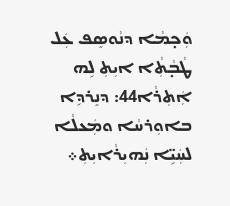ܘܲܟ̣ܡܵܐ ܕܢܵܘܣܸܦ ܥܲܠ ܛܵܒ̣ܵܬܼܵܐ ܐܝܼܬܼ ܠܹܗ ܐܲܬܼܪܵܐ44: ܕܢܸܪܕܹܐ ܒܐܘܼܪܚܵܐ ܘܡܲܥܠܵܐ ܠܚܲܝܹ̈ܐ ܢܲܗܝܼܪܵܐܝܼܬܼ܀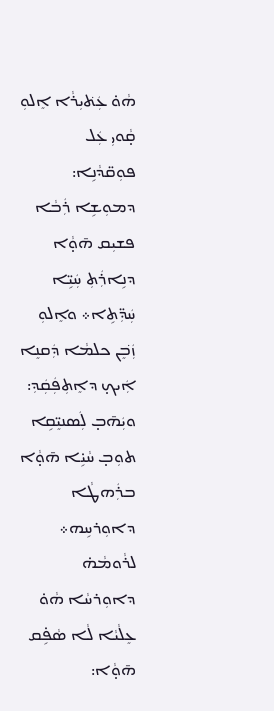ܗܵܘ̇ ܥܲܬ݁ܝܼܪܵܐ ܐܸܠܘܼ ܩ̣ܵܘܝܼ ܥܲܠ ܦܘܼܩ̈ܕܵܢܹܐ: ܕܡܘܼܫܹܐ ܪܲܒܵܐ ܦܫܝܼܩ ܗ̄ܘ̣ܵܐ ܕܢܹܐܪܲܬܼ ܚܲܝܹ̈ܐ ܚܲܕܼ̈ܬܹܐ܀ ܘܐܸܠܘܼ ܙܲܒܸ݁ܢ ܟܠܡܵܐ ܕܲܩܢܸܐ ܐܲܝܟ̣ ܕܐܸܬܼܦܲܩܲܕܼ: ܘܝܲܗ̄ܒ̣ ܠܲܣܢܝܸ̈ܩܹܐ ܬܘܼܒ̣ ܚܵܝܹ̇ܐ ܗ̄ܘ̣ܵܐ ܒܪܲܗܛܵܐ ܕܐܘܼܪܚܹܗ܀ ܠܪܵܘܡܵܗ̇ ܕܐܘܼܪܚܵܐ ܗܵܘ̇ ܥܸܠܵܝܵܐ ܠܵܐ ܣܵܦܹ̇ܩ ܗ̄ܘ̣ܵܐ: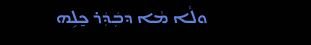ܘܠܵܐ ܡܵܐ ܕܒܲܕܲܪ ܟ̱ܠܹܗ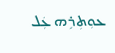ܥܘܼܬܼܪܹܗ ܥܲܠ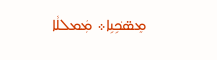ܡܸܣ̈ܟܹ݁ܢܹܐ܀ ܡܲܡܠܠܵܐ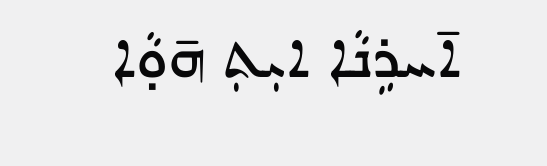ܐ̄ܚܪܹܢܵܐ ܐܝܼܬܼ ܗ̄ܘ̣ܵܐ